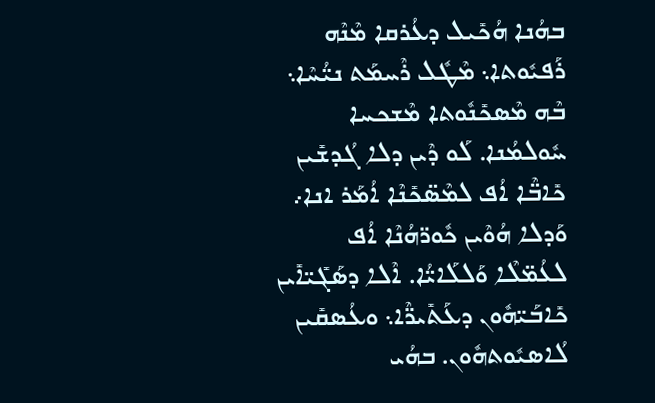ܒܗܳܢܐ ܗܳܟܺܝܠ ܕܥܳܪܩܐ ܡܶܢܶܗ ܪܰܦܝܽܘܬܐ܆ ܡܶܛܽܠ ܪܶܚܡܰܬ ܢܝ̈ܳܚܶܐ܆ ܒܶܗ ܡܶܣܟܺܢܽܘܬܐ ܡܶܫܟܚܐ ܚܽܘܠܡܳܢܐ. ܠܰܘ ܕܶܝܢ ܕܠܐ ܓܳܕܫܺܝܢ ܟܺܐܒ̈ܶܐ ܐܳܦ ܠܡܶܣ̈ܟܺܢܶܐ ܐܳܡܰܪ ܐܢܐ܇ ܘܰܕܠܐ ܗܳܘܶܝܢ ܟܽܘܪ̈ܗܳܢܶܐ ܐܳܦ ܠܥܳܡ̈ܠܶܐ ܘܰܠܠܰܐܝ̈ܳܐ. ܐܶܠܐ ܕܣܰܓܺܝ̈ܐܺܝܢ ܟܺܐܒܰܝ̈ܗܽܘܢ ܕܥܰܬܺܝܪ̈ܶܐ܆ ܘܥܳܣܩܺܝܢ ܠܳܐܣܝܽܘܬܗܽܘܢ. ܒܗܳܝ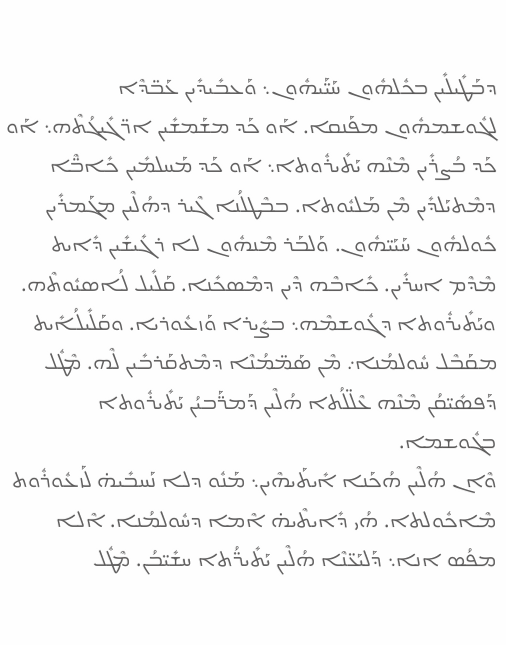ܕܒܰܛܺܝܠܺܝܢ ܒܟܽܠܗܽܘܢ ܚܰܝ̈ܰܝܗܽܘܢ܆ ܘܰܥܒܺܝܕܺܝܢ ܥܰܒ̈ܕܶܐ ܠܓܽܘܫܡܗܽܘܢ ܡܦܰܢܩܐ. ܐܰܘ ܟܰܕ ܡܫܰܡܫܺܝܢ ܐܖ̈ܓܺܝܓܳܬܶܗ܆ ܐܰܘ ܟܰܕ ܒܳܨܪܺܝܢ ܡܶܢܶܗ ܝܰܬܺܝܪܽܘܬܐ܆ ܐܰܘ ܟܰܕ ܡܰܚܠܡܺܝܢ ܟܺܐܒ̈ܶܐ ܕܡܶܬܝܰܠܕܺܝܢ ܡܶܢ ܡܰܠܝܽܘܬܐ. ܒܒܶܛܠܳܢܐ ܓܶܝܪ ܕܗܳܠܶܝܢ ܡܓܰܡܪܺܝܢ ܟܽܘܠܗܽܘܢ ܚܰܝܰܝ̈ܗܽܘܢ. ܘܰܠܒܰܪ ܡܶܢܗܽܘܢ ܠܐ ܪܓܺܝܫܺܝܢ ܕܺܐܝܬ ܡܶܕܶܡ ܐܚܪܺܝܢ. ܟܺܐܒܶܗ ܕܶܝܢ ܕܡܶܣܟܺܢܐ. ܩܰܠܺܝܠ ܠܳܐܣܝܽܘܬܶܗ. ܘܝܰܬܺܝܪܽܘܬܐ ܕܓܽܘܫܡܶܗ܆ ܒܨܺܝܪܐ ܘܰܙܥܽܘܪܝܐ. ܘܩܰܠܺܝܠܳܐܺܝܬ ܡܩܰܒܶܠ ܚܽܘܠܡܳܢܐ܇ ܡܶܢ ܣܰܡ̈ܡܳܢܶܐ ܕܡܶܬܩܰܪܒܺܝܢ ܠܶܗ. ܡܶܛܽܠ ܕܰܦܣܺܝ̈ܩܳܢ ܡܶܢܶܗ ܥܶܠ̈ܠܳܬܐ ܗܳܠܶܝܢ ܕܰܡܪ̈ܰܒܝܳܢ ܝܰܬܺܝܪܽܘܬܐ ܒܓܽܘܫܡܐ.
ܘܶܐܢ ܗܳܠܶܝܢ ܗܳܟܰܢܐ ܐܺܝܬܰܝܗܶܝܢ܆ ܡܰܢܽܘ ܕܠܐ ܢܰܚܒܺܝܗ̇ ܠܰܙܥܽܘܪܽܘܬ ܡܶܐܟܽܘܠܬܐ. ܗܳܝ ܕܺܐܝܬܶܝܗ̇ ܐܶܡܐ ܕܚܽܘܠܡܳܢܐ. ܐܶܠܐ ܡܦܳܣ ܐܢܐ܆ ܕܰܠܝܰܥ̈ܢܶܐ ܗܳܠܶܝܢ ܝܰܬܺܝܖ̈ܳܬܐ ܚܫܺܝ̈ܒܳܢ. ܡܶܛܽܠ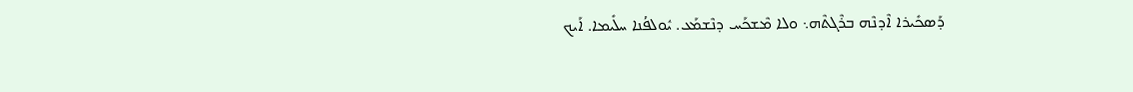ܕܰܣܟܺܝܪܐ ܐܶܕܢܶܗ ܒܪܶܓܬܶܗ܆ ܘܠܐ ܡܶܫܟܰܚ ܕܢܶܫܡܰܥ. ܝܽܘܠܦܳܢܐ ܚܠܺܝܡܐ. ܐܰܝܟ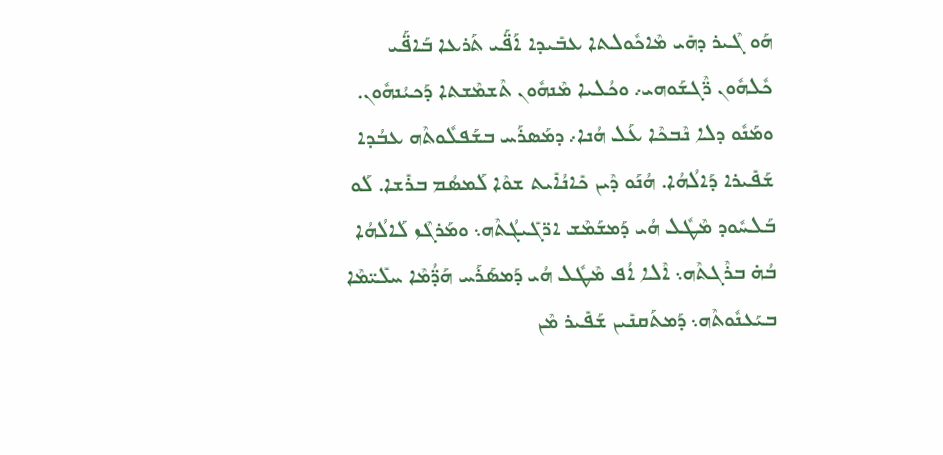ܗܰܘ ܓܶܝܪ ܕܗܺܝ ܡܶܐܟܽܘܠܬܐ ܥܒܺܝܕܐ ܐܰܦ̈ܰܝ ܬܰܪܥܐ ܒܰܐܦ̈ܰܝ ܟܽܠܗܽܘܢ ܪ̈ܶܓܫܰܘܗܝ܇ ܘܟܳܠܝܐ ܡܶܢܗܽܘܢ ܬܶܫܡܶܫܬܐ ܕܰܟܝܳܢܗܽܘܢ. ܘܡܰܢܽܘ ܕܠܐ ܢܶܒܟܶܐ ܥܰܠ ܗܳܢܐ܇ ܕܡܰܣܪܰܚ ܒܫܰܦܠܽܘܬܶܗ ܥܒܳܕܐ ܫܰܦܺܝܪܐ ܕܰܐܠܳܗܳܐ. ܗܳܢܰܘ ܕܶܝܢ ܟܺܐܢܳܐܺܝܬ ܫܘܶܐ ܠܰܡܣܳܡ ܒܪܺܫܐ. ܠܰܘ ܒܰܠܚܽܘܕ ܡܶܛܽܠ ܗܳܝ ܕܰܡܫܰܡܶܫ ܐܖ̈ܓܺܝܓܳܬܶܗ܆ ܘܡܰܪܓܶܙ ܠܰܐܠܳܗܳܐ ܒܳܗ̇ ܒܪܶܓܬܶܗ܆ ܐܶܠܐ ܐܳܦ ܡܶܛܽܠ ܗܳܝ ܕܰܡܣܰܪܰܚ ܗܰܕ̈ܳܡܶܐ ܚܠܺܝ̈ܡܶܐ ܒܝܰܥܢܽܘܬܶܗ܆ ܕܰܡܬܰܩܢܺܝܢ ܫܰܦܺܝܪ ܡܶܢ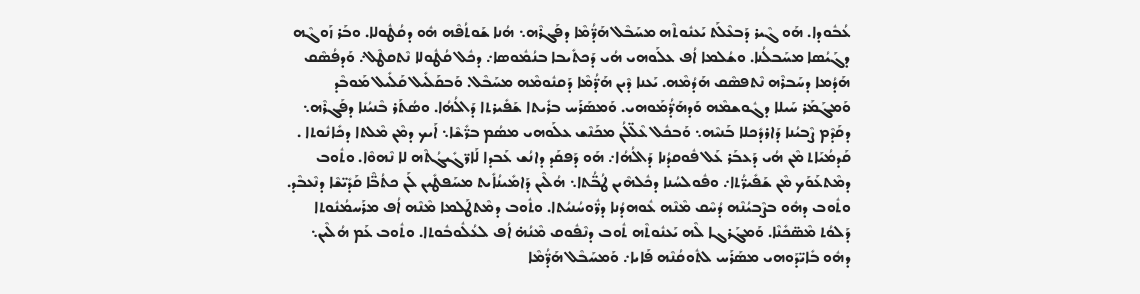ܥܳܒܽܘܕܐ. ܗܰܘ ܓܶܝܪ ܕܰܒܥܶܠܰܬ ܝܰܥܢܽܘܬܶܗ ܡܚܰܒܶܠ ܗܰܕ̈ܳܡܶܐ ܕܦܰܓܪܶܗ܆ ܗܳܢܐ ܫܰܘܬܳܦܶܗ ܗܽܘ ܕܩܳܛܽܘܠܐ. ܘܒܰܪ ܙܰܘܓܶܗ ܕܓܰܝܳܣܐ ܡܚܰܒܠܳܢܐ. ܘܫܳܠܡܐ ܐܳܦ ܥܠܰܘܗܝ ܗܳܝ ܕܰܟܬܺܝܒܐ ܒܢܳܡܽܘܣܐ܇ ܕܟܽܠ ܩܳܛܽܘܠܐ ܢܶܬܩܛܶܠ܇ ܘܰܕܦܳܣܶܩ ܗܰܕܳܡܐ ܕܚܰܒܪܶܗ ܢܶܬܦܣܶܩ ܗܰܕܳܡܶܗ. ܝܰܥܢܐ ܕܶܝܢ ܗܰܕ̈ܳܡܶܐ ܕܰܩܢܽܘܡܶܗ ܡܚܰܒܶܠ. ܘܰܒܩܰܠܺܝܠ ܩܰܠܺܝܠ ܡܰܘܒܶܕ ܘܰܡܓܰܡܰܪ ܚܰܝܠܐ ܕܓܽܘܫܡܶܗ ܘܰܕܗܰܕ̈ܳܡܰܘܗܝ. ܘܰܡܣܰܪܰܚ ܒܪܺܝܬܐ ܫܰܦܺܝܪܬܐ ܕܰܐܠܳܗܳܐ. ܘܣܳܬܰܪ ܒܶܢܝܳܢܐ ܕܦܰܓܪܶܗ܆ ܕܩܰܕܶܡ ܨܶܒܝܳܢܐ ܕܰܐܪܕܺܟܠܐ ܒܰܢܝܶܗ܆ ܘܰܒܟܽܠ ܥܶܠ̈ܠܳܢ ܡܟܰܢܶܫ ܥܠܰܘܗܝ ܡܣܳܡ ܒܪ̈ܺܫܶܐ܆ ܐܰܝܟ ܕܡܶܢ ܡܶܠܬܐ ܕܟܺܐܢܽܘܬܐ .
ܩܰܕܡܳܝܰܐܬ ܡܶܢ ܗܳܝ ܕܰܥܒܰܪ ܥܰܠ ܦܽܘܩܕܳܢܐ ܕܰܐܠܳܗܳܐ܇ ܗܰܘ ܕܰܦܩܰܕ ܕܐܢܳܫ ܥܰܒܕܐ ܠܰܐܖ̈ܓܺܝܓܳܬܶܗ ܠܐ ܢܶܗܘܶܐ. ܘܬܽܘܒ ܕܡܶܬܥܰܘܰܟ ܡܶܢ ܫܰܦܺܝܪ̈ܳܬܐ܇ ܘܦܽܘܠܚܳܢܐ ܕܟܽܠܗܶܝܢ ܛܳܒ̈ܳܬܐ܆ ܗܳܠܶܝܢ ܕܰܐܡܺܝܢܳܐܺܝܬ ܡܚܰܦܛܺܝܢ ܠܰܢ ܟܬܳܒ̈ܶܐ ܩܰܕܺܝ̈ܫܶܐ ܕܢܶܥܒܶܕ. ܘܬܽܘܒ ܕܗܽܘ ܒܨܶܒܝܳܢܶܗ ܕܳܚܶܩ ܡܶܢܶܗ ܥܽܘܗܕܳܢܐ ܕܪ̈ܽܘܚܳܢܝܳܬܐ. ܘܬܽܘܒ ܕܡܶܬܛܰܠܡܐ ܡܶܢܶܗ ܐܳܦ ܡܪܰܚܡܳܢܽܘܬܐ ܕܰܠܘܳܬ ܡܶܣ̈ܟܺܢܶܐ. ܘܰܡܓܰܪܓܐ ܠܶܗ ܝܰܥܢܽܘܬܶܗ ܬܽܘܒ ܕܢܶܦܽܘܩ ܡܶܢܳܗ̇ ܐܳܦ ܠܥܳܠܽܘܒܽܘܬܐ. ܘܬܽܘܒ ܥܰܡ ܗܳܠܶܝܢ܆ ܕܗܽܘ ܒܺܐܝ̈ܕܰܘܗܝ ܡܣܰܪܰܚ ܠܬܽܘܩܳܢܶܗ ܦܰܐܝܐ܇ ܘܰܡܚܰܒܶܠ ܗܰܕ̈ܳܡܶܐ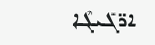ܐܪ̈ܓܺܝܓܶܐ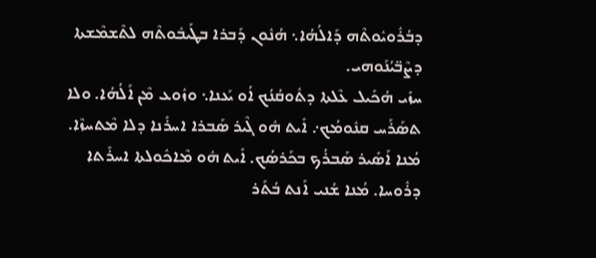ܕܒܳܪܽܘܝܽܘܬܶܗ ܕܰܐܠܳܗܳܐ܆ ܗܳܢܽܘܢ ܕܰܒܪܐ ܒܛܰܝܒܽܘܬܶܗ ܠܬܶܫܡܶܫܬܐ ܕܨܶܒ̈ܝܳܢܰܘܗܝ.
ܚܙܺܝ ܗܳܟܺܝܠ ܥܶܠܬܐ ܕܬܽܘܩܳܢܳܟ ܐܳܘ ܝܰܥܢܐ܆ ܘܙܽܘܥ ܡܶܢ ܐܰܠܳܗܳܐ. ܘܠܐ ܬܣܰܪܰܚ ܩܢܽܘܡܳܟ܇ ܐܺܝܬ ܗܽܘ ܓܶܝܪ ܣܰܒܪܐ ܐܚܪܺܢܐ ܕܠܐ ܡܶܬܚܙܶܐ. ܡܳܢܐ ܐܰܣܺܝܪ ܣܰܒܪܳܟ ܒܟܰܪܣܳܟ. ܐܺܝܬ ܗܽܘ ܡܶܐܟܽܘܠܬܐ ܐܚܪܺܬܐ ܕܪܽܘܚܐ. ܡܳܢܐ ܫܳܢܝ ܐܰܢܬ ܒܳܬܰܪ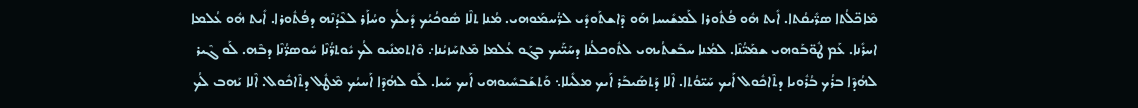ܡܶܐܟ̈ܠܳܬܐ ܣܪ̈ܺܝܩܳܬܐ. ܐܺܝܬ ܗܽܘ ܦܳܬܽܘܪܐ ܠܰܡܫܺܝܚܐ ܗܰܘ ܕܶܐܫܬܰܘܕܺܝ ܠܪ̈ܳܚܡܰܘܗܝ. ܡܳܢܐ ܬܠܶܐ ܣܽܘܟܳܝܳܟ ܕܺܝܠܳܟ ܘܚܳܐܰܪ ܠܥܶܕܳܢܶܗ ܕܦܳܬܽܘܪܐ. ܐܺܝܬ ܗܽܘ ܥܳܠܡܐ ܐܚܪܺܢܐ. ܥܰܡ ܛܽܘ̈ܒܰܘܗܝ ܫܡܰܝ̈ܳܢܶܐ. ܠܡܳܢܐ ܚܒܰܫܬܳܝܗܝ ܠܬܽܘܟܠܳܢܐ ܕܚܰܝ̈ܰܝܟ ܒܓܰܘ ܥܳܠܡܐ ܡܶܬܚܰܙܝܳܢܐ܇ ܘܶܐܬܡܢܺܝܘ ܠܳܟ ܝܽܘܬܪ̈ܳܢܶܐ ܚܽܘܣܪ̈ܳܢܶܐ ܕܒܶܗ. ܠܰܘ ܓܶܝܪ ܠܗܳܕܶܐ ܒܪܳܟ ܒܳܪܽܘܝܐ ܕܬܶܐܟܽܘܠ ܐܰܝܟ ܚܰܝ̈ܘܳܬܐ. ܐܶܠܐ ܕܰܬܣܰܝܒܰܪ ܐܰܝܟ ܡܠܺܝܠܐ܆ ܘܰܬܫܰܒܚܺܝܘܗܝ ܐܰܝܟ ܚܰܝܐ. ܠܰܘ ܠܗܳܕܶܐ ܐܰܚܝܳܟ ܡܶܛܽܠ ܕܬܶܐܟܽܘܠ. ܐܶܠܐ ܝܰܗܒ ܠܳܟ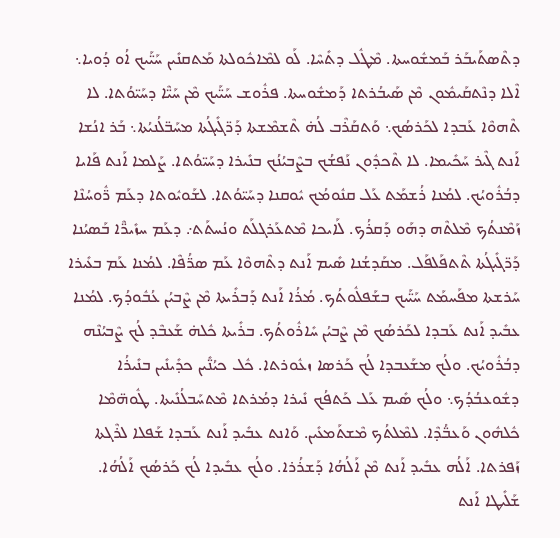ܕܬܶܣܬܰܝܒܰܪ ܒܰܡܫܽܘܚܬܐ. ܡܶܛܽܠ ܕܬܺܚܶܐ. ܠܰܘ ܠܡܶܐܟܽܘܠܬܐ ܡܰܬܩܢܺܝܢ ܚܰܝ̈ܰܝܟ ܐܳܘ ܕܳܘܝܐ܆ ܐܶܠܐ ܕܢܶܬܩܰܝܡܽܘܢ ܡܶܢ ܣܰܝܒܳܪܬܐ ܕܰܡܫܽܘܚܬܐ. ܦܪܽܘܫ ܚܰܝ̈ܰܝܟ ܡܶܢ ܚܰܝ̈ܶܐ ܕܚܰܝ̈ܘܳܬܐ. ܠܐ ܬܶܗܘܶܐ ܥܰܒܕܐ ܠܟܰܪܣܳܟ܆ ܘܰܬܩܰܪܶܒ ܠܳܗ̇ ܬܶܫܡܶܫܬܐ ܕܰܖ̈ܓܺܝܓܳܬܐ ܡܚܰܒ̈ܠܳܢܝܳܬܐ܆ ܒܰܪ ܐܢܳܫܐ ܐܰܢܬ ܓܶܝܪ ܚܰܟܺܝܡܐ. ܠܐ ܬܶܟܕܽܘܢ ܢܰܦܫܳܟ ܒܨܶܒܝܳܢܳܟ ܒܢܺܝܪܐ ܕܚܰܝ̈ܘܳܬܐ. ܨܰܠܡܐ ܐܰܢܬ ܦܰܐܝܐ ܕܒܳܪܽܘܝܳܟ. ܠܡܳܢܐ ܪܳܫܡܰܬ ܥܰܠ ܩܢܽܘܡܳܟ ܝܽܘܩܢܐ ܕܚܰܝ̈ܘܳܬܐ. ܠܫܰܘܝܽܘܬܐ ܕܥܰܡ ܪ̈ܽܘܚܳܢܶܐ ܙܰܡܶܢܬܳܟ ܡܶܠܬܶܗ ܕܗܰܘ ܕܰܩܪܳܟ. ܠܰܐܝܟܐ ܡܶܬܥܰܪܓܠܰܬ ܘܢܳܚܬܰܬ܇ ܕܥܰܡ ܚܙܺܝܖ̈ܶܐ ܒܰܣܝܳܢܐ ܕܰܖ̈ܓܺܝܓܳܬܐ ܬܶܬܦܰܠܦܰܠ. ܡܩܰܕܫܳܢܐ ܣܺܝܡ ܐܰܢܬ ܕܬܶܗܘܶܐ ܥܰܡ ܣܪ̈ܳܦܶܐ. ܠܡܳܢܐ ܥܰܡ ܒܥܺܝܪܐ ܚܰܪܫܬܐ ܡܦܰܚܡܰܬ ܚܰܝ̈ܰܝܟ ܒܫܰܦܠܽܘܬܳܟ. ܡܳܪܳܐ ܐܰܢܬ ܕܰܒܪܺܝܬܐ ܡܶܢ ܨܶܒܝܳܢ ܥܳܒܽܘܕܳܟ. ܠܡܳܢܐ ܥܒܺܝܕ ܐܰܢܬ ܥܰܒܕܐ ܠܟܰܪܣܳܟ ܡܶܢ ܨܶܒܝܳܢ ܚܺܐܪܽܘܬܳܟ. ܒܪܺܝܬܐ ܟܽܠܗ̇ ܫܰܥܒܶܕ ܠܳܟ ܨܶܒܝܳܢܶܗ ܕܒܳܪܽܘܝܳܟ. ܘܠܳܟ ܡܫܰܥܒܕܐ ܠܳܟ ܟܰܪܣܐ ܙܥܽܘܪܬܐ. ܟܽܠ ܟܝܳܢ̈ܺܝܢ ܟܕܺܝܢܺܝܢ ܒܢܺܝܪܳܐ ܕܫܽܘܥܒܳܕܳܟ܆ ܘܠܳܟ ܣܺܝܡ ܥܰܠ ܟܰܬܦܳܟ ܢܺܝܪܐ ܕܡܳܪܬܐ ܡܶܬܚܰܒܠܳܢܺܝܬܐ. ܛܽܘܗ̈ܡܶܐ ܟܽܠܗܽܘܢ ܘܰܥܒ̈ܳܕܶܐ. ܠܡܶܠܬܳܟ ܡܶܫܬܰܡܥܺܝܢ. ܘܰܐܢܬ ܥܒܺܝܕ ܐܰܢܬ ܥܰܒܕܐ ܫܰܦܠܐ ܠܪܶܓܬܐ ܙܰܦܪܬܐ. ܐܰܠܳܗ ܥܒܺܝܕ ܐܰܢܬ ܡܶܢ ܐܰܠܳܗܳܐ ܕܰܫܪܳܪܐ. ܘܠܳܟ ܥܒܺܝܕܐ ܠܳܟ ܟܰܪܣܳܟ ܐܰܠܳܗܳܐ. ܫܰܠܺܝܛܐ ܐܰܢܬ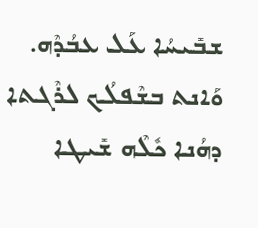ܫܒܺܝܚܳܐ ܥܰܠ ܥܒܳܕܶܗ. ܘܰܐܢܬ ܒܫܶܦܠܳܟ ܠܪܶܓܬܐ ܕܗܳܢܐ ܟܽܠܶܗ ܫܺܝܛܐ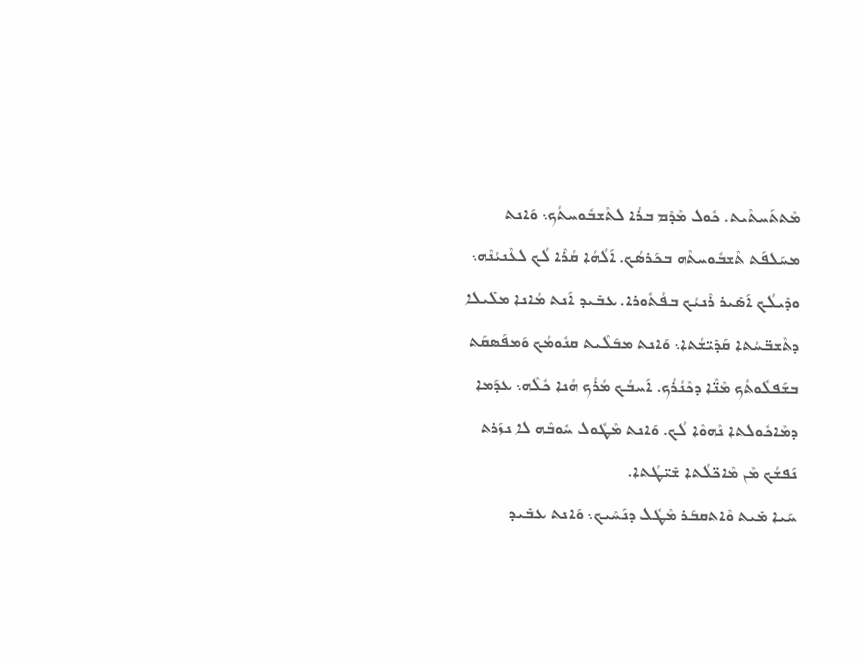ܡܶܬܬܰܚܬܶܝܬ. ܟܽܘܠ ܡܶܕܶܡ ܒܪܳܐ ܠܬܶܫܒܽܘܚܬܳܟ܆ ܘܰܐܢܬ ܡܚܰܠܦܰܬ ܬܶܫܒܽܘܚܬܶܗ ܒܟܰܪܣܳܟ. ܐܰܠܳܗܳܐ ܩܳܪܶܐ ܠܳܟ ܠܥܶܢܝܳܢܶܗ܆ ܘܕܺܝܠܳܟ ܐܰܣܺܝܪ ܪܶܢܝܳܟ ܒܦܳܬܽܘܪܐ. ܥܒܺܝܕ ܐܰܢܬ ܡܳܐܢܐ ܡܠܺܝܠܐ ܕܬܶܫܒ̈ܚܳܬܐ ܩܰܕܺܝ̈ܫܳܬܐ܆ ܘܰܐܢܬ ܡܒܰܠܶܝܬ ܩܢܽܘܡܳܟ ܘܰܡܦܰܣܩܰܬ ܒܫܰܦܠܽܘܬܳܟ ܡܶܢ̈ܶܐ ܕܟܶܢܳܪܳܟ. ܐܰܚܒܳܟ ܡܳܪܳܟ ܗܳܢܐ ܟܽܠܶܗ܆ ܥܕܰܡܐ ܕܡܶܐܟܽܘܠܬܐ ܢܶܗܘܶܐ ܠܳܟ. ܘܰܐܢܬ ܡܶܛܽܘܠ ܚܽܘܒܶܗ ܠܐ ܢܙܰܪܬ ܢܰܦܫܳܟ ܡܶܢ ܡܶܐܟ̈ܠܳܬܐ ܫܺܝ̈ܛܳܬܐ.
ܚܰܝܐ ܡܺܝܬ ܘܶܐܬܩܒܰܪ ܡܶܛܽܠ ܕܢܰܚܶܝܟ܆ ܘܰܐܢܬ ܥܒܺܝܕ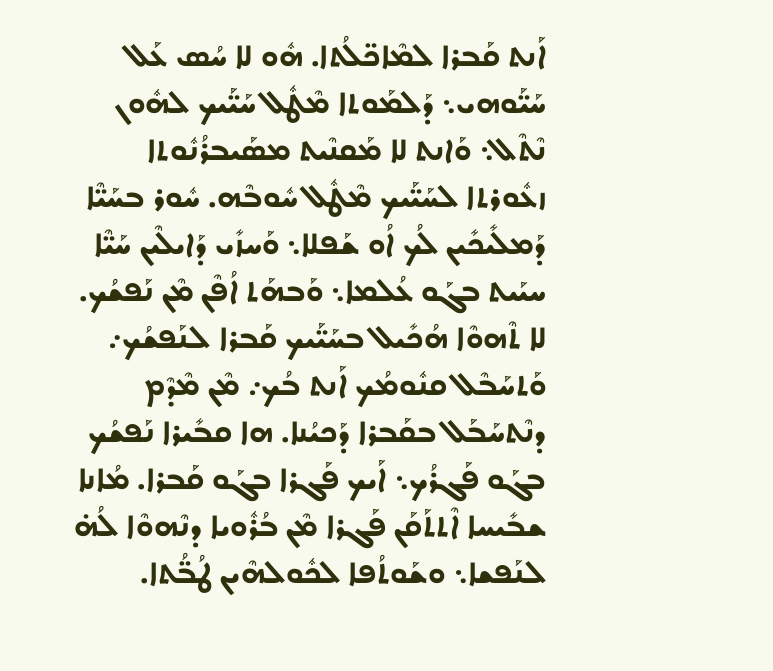ܐܰܢܬ ܩܰܒܪܐ ܠܡܶܐܟ̈ܠܳܬܐ. ܗܽܘ ܠܐ ܚܳܣ ܥܰܠ ܚܰܝ̈ܰܘܗܝ܆ ܕܰܠܡܰܘܬܐ ܡܶܛܽܠ ܚܰܝ̈ܰܝܟ ܠܗܽܘܢ ܢܶܬܶܠ܆ ܘܰܐܢܬ ܠܐ ܡܰܩܢܶܝܬ ܡܣܰܝܒܪܳܢܽܘܬܐ ܙܥܽܘܪܬܐ ܠܚܰܝ̈ܰܝܟ ܡܶܛܽܠ ܚܽܘܒܶܗ. ܚܽܘܪ ܒܚܰܝ̈ܶܐ ܕܰܡܠܺܝܟܺܝܢ ܠܳܟ ܐܳܘ ܫܰܦܠܐ܆ ܘܰܚܙܺܝ ܕܰܐܝܠܶܝܢ ܚܰܝ̈ܶܐ ܚܝܰܝܬ ܒܓܰܘ ܥܳܠܡܐ܆ ܘܰܒܗܰܬ ܐܳܦܶܢ ܡܶܢ ܢܰܦܫܳܟ. ܠܐ ܬܶܗܘܶܐ ܗܳܟܺܝܠ ܒܚܰܝ̈ܰܝܟ ܩܰܒܪܐ ܠܢܰܦܫܳܟ܇ ܘܰܬܚܰܒܶܠ ܩܢܽܘܡܳܟ ܐܰܢܬ ܒܳܟ܇ ܡܶܢ ܡܶܕܶܡ ܕܢܶܬܚܰܒܰܠ ܒܩܰܒܪܐ ܕܰܟܝܳܢܐ. ܗܐ ܩܒܺܝܪܐ ܢܰܦܫܳܟ ܒܓܰܘ ܦܰܓܪܳܟ܆ ܐܰܝܟ ܦܰܓܪܐ ܒܓܰܘ ܩܰܒܪܐ. ܡܳܐܢܐ ܫܒܺܝܚܐ ܐܶܬܬܰܩܰܢ ܦܰܓܪܐ ܡܶܢ ܒܳܪܽܘܝܐ ܕܢܶܗܘܶܐ ܠܳܗ̇ ܠܢܰܦܫܐ܆ ܘܫܰܘܬܳܦܐ ܠܟܽܘܠܗܶܝܢ ܛܳܒ̈ܳܬܐ.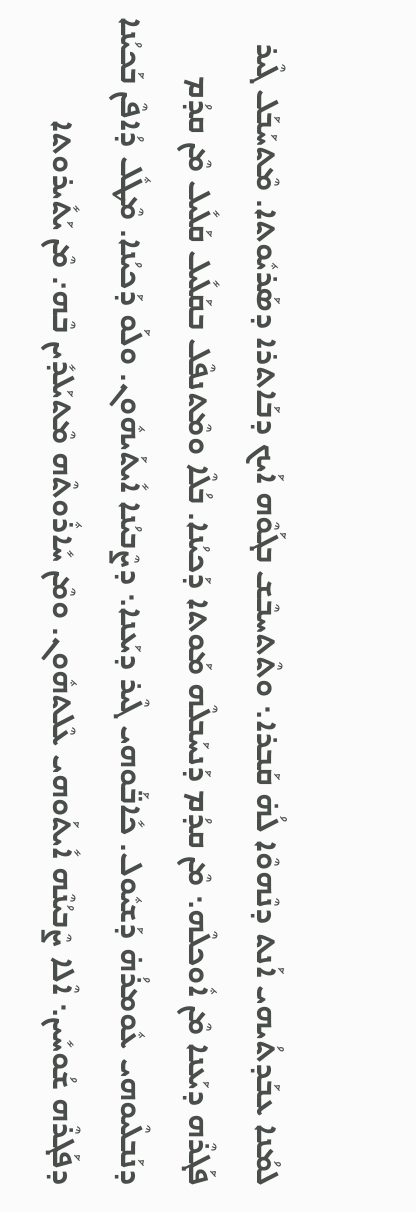ܠܡܳܢܐ ܥܒܰܕܬܳܝܗܝ ܐܰܢܬ ܕܢܶܗܘܶܐ ܠܳܗ̇ ܩܰܒܪܐ܆ ܘܬܶܬܚܒܶܫ ܒܓܰܘܶܗ ܐܰܝܟ ܕܒܰܐܬܪܐ ܕܣܰܪܝܽܘܬܐ. ܡܶܬܚܰܒܰܠ ܓܶܝܪ ܦܰܓܪܶܗ ܕܝܰܥܢܐ ܡܶܢ ܐܽܘܟܠܶܗ܆ ܡܶܢ ܩܕܳܡ ܕܰܢܚܰܒܠܶܗ ܡܰܘܬܐ ܕܰܟܝܳܢܐ. ܒܳܠܶܐ ܘܡܶܬܢܦܶܠ ܒܩܰܠܺܝܠ ܩܰܠܺܝܠ ܡܶܢ ܩܕܳܡ ܕܢܰܒܠܶܝܘܗܝ ܥܽܘܡܪܳܗ̇ ܕܰܫܝܽܘܠ. ܟܺܐܒ̈ܰܘܗܝ ܓܶܝܪ ܕܝܰܥܢܐ܆ ܕܨܶܒܝܳܢܐ ܐܺܝܬܰܝܗܽܘܢ. ܘܠܰܘ ܕܰܟܝܳܢܐ. ܡܶܛܽܠ ܕܳܐܦܶܢ ܒܰܟܝܳܢܐ ܕܦܰܓܪܶܗ ܫܳܘܚܺܝܢ܆ ܐܶܠܐ ܨܶܒܝܳܢܶܗ ܐܺܝܬܰܘܗܝ ܥܶܠܬܗܽܘܢ. ܘܡܶܢ ܚܺܐܪܽܘܬܶܗ ܡܶܬܝܰܠܕܺܝܢ ܒܶܗ܇ ܡܶܢ ܝܰܬܺܝܪܘܬܐ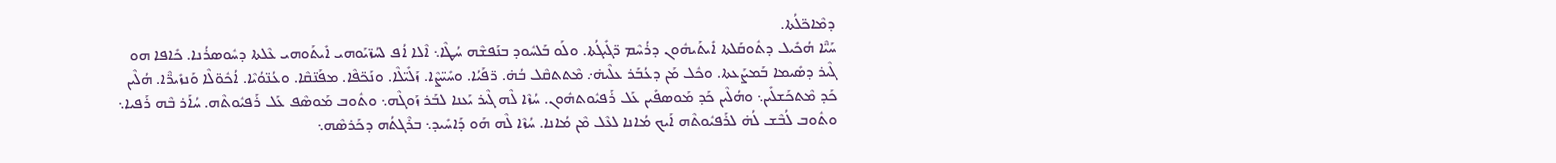ܕܡܶܐܟ̈ܠܳܬܐ.
ܚܰܝ̈ܶܐ ܗܳܟܺܝܠ ܕܬܽܘܩܰܠܬܐ ܐܺܝܬܰܝܗܽܘܢ ܕܪܳܚܶܡ ܖ̈ܓܺܝܓܳܬܐ. ܘܠܰܘ ܒܰܠܚܽܘܕ ܒܢܰܦܫܶܗ ܚܳܛܶܐ܆ ܐܶܠܐ ܐܳܦ ܠܚܳܙ̈ܝܰܘܗܝ ܐܺܝܬܰܘܗܝ ܥܶܠܬܐ ܕܚܽܘܣܪܳܢܐ. ܟܺܐܦܐ ܗܘ ܓܶܝܪ ܕܣܺܝܡܐ ܒܰܡܨܰܥܬܐ. ܘܟܽܠ ܡܰܢ ܕܥܳܒܰܪ ܥܠܶܝܗ̇܇ ܡܶܬܬܩܶܠ ܒܳܗ̇. ܪ̈ܦܰܝܳܐ. ܘܚܺܝ̈ܨܶܐ. ܙܰܠܺܝ̈ܠܶܐ. ܘܢܰܟ̈ܦܶܐ. ܡܦܰܢ̈ܩܶܐ. ܘܥܳܢ̈ܘܳܝܶܐ. ܐܳܟܽܘ̈ܠܶܐ ܘܰܢܙܺܝܪ̈ܶܐ. ܗܳܠܶܝܢ ܟܰܕ ܡܶܬܟܰܫܠܺܝܢ܆ ܘܗܳܠܶܝܢ ܟܰܕ ܡܰܘܣܦܺܝܢ ܥܰܠ ܪܰܦܝܽܘܬܗܽܘܢ. ܚܳܙܶܐ ܠܶܗ ܓܶܝܪ ܝܰܥܢܐ ܠܒܰܪ ܙܰܘܓܶܗ܆ ܘܬܽܘܒ ܡܰܘܣܶܦ ܥܰܠ ܪܰܦܝܽܘܬܶܗ. ܚܳܐܰܪ ܒܶܗ ܪܰܦܝܐ܆ ܘܬܽܘܒ ܠܳܒܶܫ ܠܳܗ̇ ܠܪܰܦܝܽܘܬܶܗ ܐܰܝܟ ܡܳܐܢܐ ܠܥܶܠ ܡܶܢ ܡܳܐܢܐ. ܚܳܙܶܐ ܠܶܗ ܗܰܘ ܕܰܐܚܺܝܕ܆ ܒܪܶܓܬܳܗ ܕܟܰܪܣܶܗ܆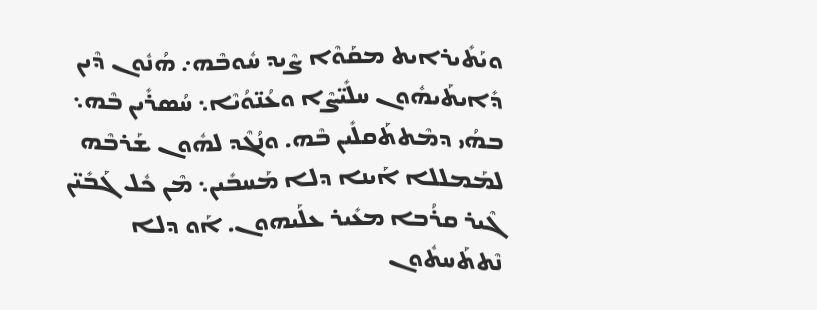ܘܝܰܬܺܝܪܐܝܬ ܡܩܰܘܶܐ ܨܶܝܕ ܚܽܘܒܶܗ܇ ܗܳܢܽܘܢ ܕܶܝܢ ܕܺܐܝܬܰܝܗܽܘܢ ܚܠܺܝ̈ܨܶܐ ܘܥܳܢ̈ܘܳܝܶܐ܆ ܚܳܣܪܺܝܢ ܒܶܗ܆ ܒܗܳܝ ܕܡܶܬܬܰܩܠܺܝܢ ܒܶܗ. ܘܢܳܓܶܕ ܠܗܽܘܢ ܫܰܪܒܶܗ ܠܡܰܡܠܠܐ ܐܰܝܢܐ ܕܠܐ ܡܰܚܒܺܝܢ܆ ܡܶܢ ܟܽܠ ܓܰܒܺܝ̈ܢ ܓܶܝܪ ܩܪܳܒܐ ܡܥܺܝܪ ܥܠܰܝܗܘܢ. ܐܰܘ ܕܠܐ ܢܶܬܬܰܚܬܽܘܢ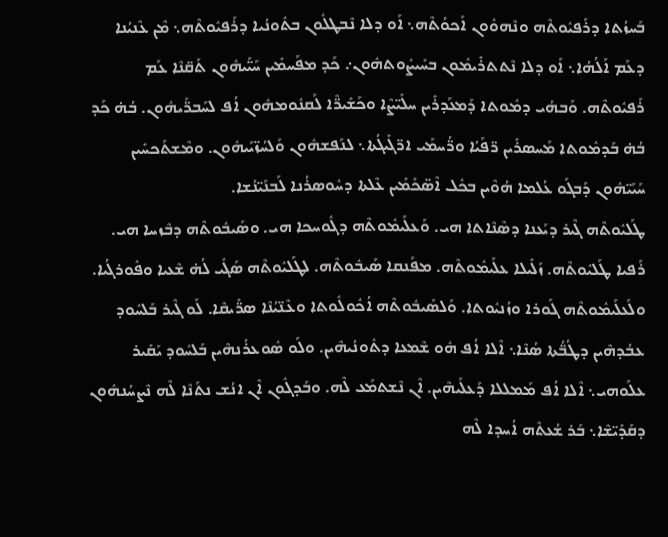ܒܰܚܙܳܬܐ ܕܪܰܦܝܽܘܬܶܗ ܘܢܶܗܘܽܘܢ ܐܰܟܘܳܬܶܗ܆ ܐܰܘ ܕܠܐ ܢܶܒܛܠܽܘܢ ܒܬܽܘܢܳܝܐ ܕܪܰܦܝܽܘܬܶܗ܆ ܡܶܢ ܥܶܢܝܳܢܐ ܕܥܰܡ ܐܰܠܳܗܳܐ܆ ܐܰܘ ܕܠܐ ܢܶܬܬܪܺܝܡܽܘܢ ܒܚܺܝܨܽܘܬܗܽܘܢ܇ ܟܰܕ ܡܦܰܚܡܺܝܢ ܚܰܝ̈ܰܝܗܽܘܢ ܬܰܩ̈ܢܶܐ ܥܰܡ ܪܰܦܝܽܘܬܶܗ. ܘܰܒܗܳܝ ܕܡܽܘܬܐ ܕܰܡܥܰܕܪܺܝܢ ܚܠܺܝ̈ܨܶܐ ܘܟܰܫܺܝܪ̈ܶܐ ܠܰܩܢܽܘܡܗܽܘܢ ܐܳܦ ܠܚܰܒܪ̈ܰܝܗܽܘܢ. ܒܳܗ̇ ܟܰܕ ܒܳܗ̇ ܒܰܕܡܽܘܬܐ ܡܰܚܣܪܺܝܢ ܪ̈ܦܰܝܳܐ ܘܪ̈ܳܚܡܰܝ ܐܖ̈ܓܺܝܓܳܬܐ܆ ܠܢܰܦܫܗܽܘܢ ܘܰܠܚܳܙ̈ܝܰܝܗܽܘܢ. ܘܡܶܫܬܰܟܚܺܝܢ ܚܰܝܰܝ̈ܗܽܘܢ ܕܰܒܓܰܘ ܥܳܠܡܐ ܗܳܘܶܝܢ ܒܟܽܠ ܐܶܣ̈ܟܺܡܺܝܢ ܥܶܠܬܐ ܕܚܽܘܣܪܳܢܐ ܠܰܒܢܰܝ̈ܢܳܫܐ.
ܛܰܠܝܽܘܬܶܗ ܓܶܝܪ ܕܝܰܥܢܐ ܕܣܶܢܶܐܬܐ ܗܝ. ܘܰܥܠܰܝܡܽܘܬܶܗ ܕܓܽܘܚܟܐ ܗܝ. ܘܣܰܝܒܽܘܬܶܗ ܕܒܶܙܚܐ ܗܝ. ܪܰܦܝܐ ܛܰܠܝܽܘܬܶܗ. ܙܰܠܺܝܠܐ ܥܠܰܝܡܽܘܬܶܗ. ܡܦܰܢܩܐ ܣܰܝܒܽܘܬܶܗ. ܠܛܰܠܝܽܘܬܶܗ ܣܰܓܺܝ ܠܳܗ̇ ܫܶܥܝܐ ܘܦܽܘܪܓܳܝܐ. ܘܠܰܥܠܰܝܡܽܘܬܶܗ ܓܰܘܪܐ ܘܙܳܢܝܽܘܬܐ. ܘܰܠܣܰܝܒܽܘܬܶܗ ܐܳܟܽܘܠܽܘܬܐ ܘܥܶܢ̈ܝܳܢܶܐ ܣܪ̈ܺܝܩܶܐ. ܠܰܘ ܓܶܝܪ ܒܰܠܚܽܘܕ ܥܒܳܕܗܶܝܢ ܕܛܳܒ̈ܳܬܐ ܣܳܢܶܐ܆ ܐܶܠܐ ܐܳܦ ܗܽܘ ܫܶܡܥܐ ܕܬܽܘܢܳܝܗܶܝܢ. ܘܠܰܘ ܣܽܘܥܪܳܢܗܶܝܢ ܒܰܠܚܽܘܕ ܝܰܩܺܝܪ ܥܠܰܘܗܝ܆ ܐܶܠܐ ܐܳܦ ܡܰܡܠܠܐ ܕܰܥܠܰܝܗܶܝܢ. ܐܶܢ ܢܶܫܬܡܰܥ ܠܶܗ. ܘܒܰܕܓܽܘܢ ܐܶܢ ܐܢܳܫ ܢܬܰܢܶܐ ܠܶܗ ܢܶܨܚܳܢܗܽܘܢ ܕܩܰܕܺܝ̈ܫܶܐ܆ ܒܰܪ ܫܳܥܬܶܗ ܐܳܚܕܐ ܠܶܗ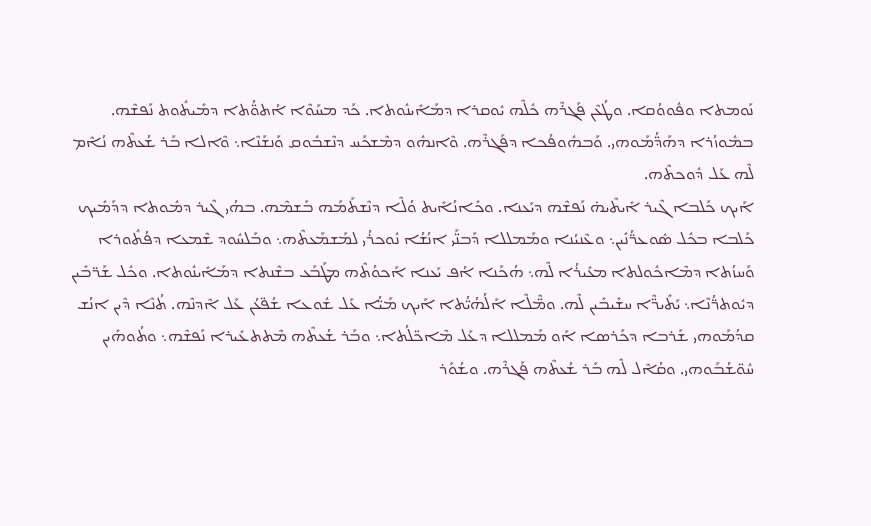ܢܰܘܡܬܐ ܘܦܽܘܘܳܩܐ. ܘܛܳܥܶܢ ܦܰܓܪܶܗ ܟܽܠܶܗ ܝܽܘܩܪܐ ܕܡܰܐܺܝܢܽܘܬܐ. ܟܰܕ ܡܚܰܘܶܐ ܐܳܬܘ̈ܳܬܐ ܕܡܺܝܬܽܘܬ ܢܰܦܫܶܗ. ܒܡܽܘܙܳܪܐ ܕܗܰܕ̈ܳܡܰܘܗܝ. ܘܰܒܗܽܘܦܳܟܐ ܕܦܰܓܪܶܗ. ܘܶܐܢܗܽܘ ܕܡܶܫܟܰܚ ܕܢܶܫܒܽܘܩ ܘܰܢܫܰܢܶܐ܆ ܘܶܐܠܐ ܒܰܪ ܫܳܥܬܶܗ ܢܳܐܶܡ ܠܶܗ ܥܰܠ ܕܽܘܟܬܶܗ.
ܐܰܝܟ ܟܰܠܒܐ ܓܶܝܪ ܐܺܝܬܶܝܗ̇ ܢܰܦܫܶܗ ܕܝܰܥܢܐ. ܘܟܺܐܢܳܐܺܝܬ ܘܳܠܶܐ ܕܢܶܫܬܰܡܰܗ ܒܰܫܡܶܗ. ܒܗܳܝ ܓܶܝܪ ܕܡܽܘܬܐ ܕܕܰܡܺܝܟ ܟܰܠܒܐ ܒܟܽܠ ܣܽܘܥܪ̈ܳܢܺܝܢ܆ ܘܥܶܢܝܳܢܐ ܘܡܰܡܠܠܐ ܕܰܒܢ̈ܰܝ ܐܢܳܫܳܐ ܢܽܘܟܪܳܝ ܠܡܰܫܡܰܥܬܶܗ܆ ܘܒܰܠܚܽܘܕ ܫܶܡܥܐ ܕܦܳܬܽܘܪܐ ܘܰܚܙܳܬܐ ܕܡܶܐܟܽܘܠܬܐ ܡܥܺܝܪܳܐ ܠܶܗ܆ ܗܳܟܰܢܐ ܐܳܦ ܝܰܥܢܐ ܐܰܟܘܳܬܶܗ ܡܛܰܒܰܥ ܒܫܶܢܬܐ ܕܡܰܐܺܝܢܽܘܬܐ. ܘܟܽܠ ܫܰܪ̈ܒܺܝܢ ܕܝܽܘܬܪ̈ܳܢܶܐ܆ ܝܰܬܺܝܖ̈ܶܐ ܚܫܺܝܒܺܝܢ ܠܶܗ. ܘܡ̈ܶܠܶܐ ܐܰܠܳܗܳܝ̈ܳܬܐ ܐܰܝܟ ܡܰܝ̈ܳܐ ܥܰܠ ܫܽܘܥܐ ܫܳܦ̈ܥܳܢ ܥܰܠ ܐܶܕܢܶܗ. ܬܳܢܶܐ ܕܶܝܢ ܐܢܳܫ ܩܕܳܡܰܘܗܝ ܫܰܪܒܐ ܕܟܰܪܣܐ ܐܰܘ ܡܰܡܠܠܐ ܕܥܰܠ ܡܶܐܟ̈ܠܳܬܐ܆ ܘܒܰܪ ܫܳܥܬܶܗ ܡܶܬܬܥܺܝܪܐ ܢܰܦܫܶܗ܆ ܘܬܳܘܗܺܝܢ ܚܽܘ̈ܫܳܒܰܘܗܝ. ܘܩܳܐܶܠ ܠܶܗ ܒܰܪ ܫܳܥܬܶܗ ܦܰܓܪܶܗ. ܘܫܳܘܰܪ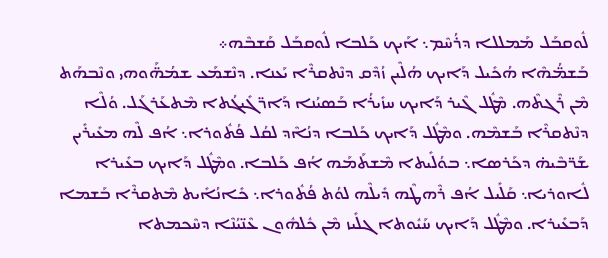ܠܽܘܩܒܰܠ ܡܰܡܠܠܐ ܕܪܳܚܶܡ܆ ܐܰܝܟ ܟܰܠܒܐ ܠܽܘܩܒܰܠ ܩܰܫܒܶܗ܀
ܒܰܫܡ̈ܳܗܶܐ ܗܳܟܺܝܠ ܕܰܐܝܟ ܗܳܠܶܝܢ ܙܳܕܶܩ ܕܢܶܬܩܪܶܐ ܝܰܥܢܐ. ܕܢܶܫܡܰܥ ܫܡܳܗ̈ܰܘܗܝ ܘܢܶܒܗܰܬ ܡܶܢ ܪܶܓܬܶܗ. ܡܶܛܽܠ ܓܶܝܪ ܕܰܐܝܟ ܚܙܺܝܪܳܐ ܒܰܣܝܳܢܐ ܕܰܐܖ̈ܓܺܝܓܳܬܐ ܡܶܬܥܰܪܓܰܠ. ܘܳܠܶܐ ܕܢܶܬܩܪܶܐ ܒܰܫܡܶܗ. ܘܡܶܛܽܠ ܕܰܐܝܟ ܟܰܠܒܐ ܕܢܳܐܶܕ ܠܩܳܠ ܦܳܬܽܘܪܐ܆ ܐܳܦ ܠܶܗ ܡܥܺܝܪܺܝܢ ܫܰܪ̈ܒܶܝܗ̇ ܕܟܰܪܣܐ܆ ܒܘܳܠܺܝܬܐ ܡܶܫܬܰܡܰܗ ܐܳܦ ܟܰܠܒܐ. ܘܡܶܛܽܠ ܕܰܐܝܟ ܒܥܺܝܪܐ ܠܽܐܘܪܝܐ܆ ܩܰܠܺܝܠ ܐܳܦ ܪܶܗܛܶܗ ܕܺܝܠܶܗ ܠܘܳܬ ܦܳܬܽܘܪܐ܆ ܟܺܐܢܳܐܺܝܬ ܡܶܬܩܪܶܐ ܒܰܫܡܐ ܕܰܒܥܺܝܪܐ. ܘܡܶܛܽܠ ܕܰܐܝܟ ܚܰܝܽܘܬܐ ܓܠܺܝܙ ܡܶܢ ܟܽܠܗܽܘܢ ܥܶܢ̈ܝܳܢܶܐ ܕܚܶܟܡܬܐ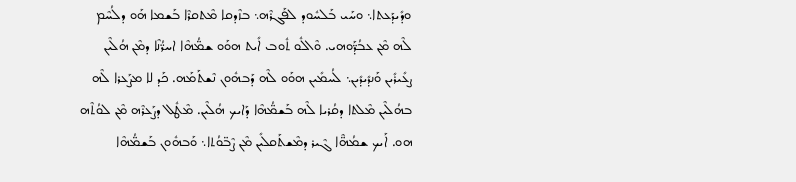ܘܕܺܝܕܰܥܬܐ܆ ܘܚܰܝ ܒܰܠܚܽܘܕ ܠܦܰܓܪܶܗ܆ ܒܙܶܕܩܐ ܡܶܬܩܪܶܐ ܒܰܫܡܐ ܗܰܘ ܕܠܳܚܶܡ ܠܶܗ ܡܶܢ ܥܒܳܕ̈ܰܘܗܝ. ܘܶܐܠܽܘ ܬܽܘܒ ܐܺܝܬ ܗܘܰܘ ܫܡ̈ܳܗܶܐ ܐܚܪ̈ܳܢܶܐ ܕܡܶܢ ܗܳܠܶܝܢ ܨܥܺܝܪܺܝܢ ܘܰܢܕܺܝܕܺܝܢ܆ ܠܳܚܡܺܝܢ ܗܘܰܘ ܠܶܗ ܕܰܒܗܽܘܢ ܢܶܫܬܰܡܰܗ. ܟܰܕ ܠܐ ܡܨܰܥܪܐ ܠܶܗ ܒܗܳܠܶܝܢ ܡܶܠܬܐ ܕܩܳܪܝܐ ܠܶܗ ܒܰܫܡ̈ܳܗܶܐ ܕܰܐܝܟ ܗܳܠܶܝܢ. ܡܶܛܽܠ ܕܨܰܥܪܶܗ ܡܶܢ ܠܘܳܬܶܗ ܗܘ. ܐܰܝܟ ܫܡܳܗ̈ܶܐ ܓܶܝܪ ܕܡܶܫܬܰܩܠܺܝܢ ܡܶܢ ܨܶܒ̈ܘܳܬܐ܆ ܘܰܒܗܽܘܢ ܒܰܫܡ̈ܳܗܶܐ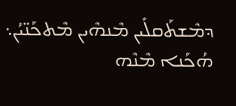ܕܡܶܫܬܰܩܠܺܝܢ ܡܶܢܗܶܝܢ ܡܶܬܟܰܢ̈ܝܳܢ܆ ܗܳܟܰܢܐ ܡܶܢܶܗ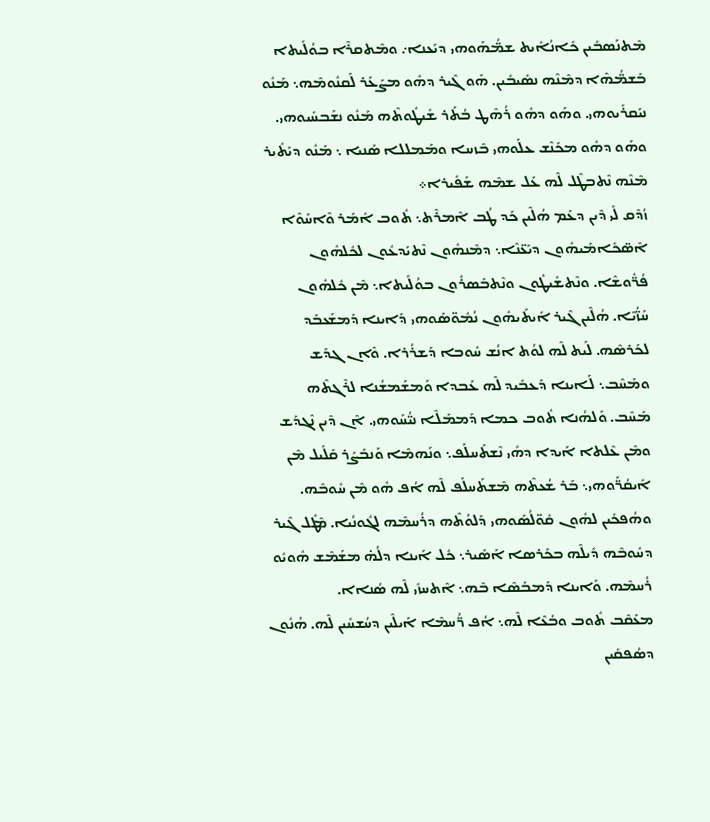ܡܶܬܢܰܣܒܺܝܢ ܟܺܐܢܳܐܺܝܬ ܫܡ̈ܳܗܰܘܗܝ ܕܝܰܥܢܐ܇ ܘܡܶܬܩܪܶܐ ܒܘܳܠܺܝܬܐ ܒܰܫܡ̈ܳܗܶܐ ܕܡܶܢܶܗ ܢܣܺܝܒܺܝܢ. ܗܰܘ ܓܶܝܪ ܕܗܽܘ ܡܨܰܥܰܪ ܠܰܩܢܽܘܡܶܗ܆ ܡܰܢܽܘ ܢܝܰܩܪܺܝܘܗܝ. ܘܗܰܘ ܕܗܽܘ ܪܳܗܶܛ ܒܳܬܰܪ ܫܺܝܛܽܘܬܶܗ ܡܰܢܽܘ ܢܫܰܒܚܺܝܘܗܝ. ܘܗܰܘ ܕܗܽܘ ܡܟܰܢܶܫ ܥܠܰܘܗܝ ܒܶܙܚܐ ܘܡܰܡܠܠܐ ܣܰܢܝܐ ܆ ܡܰܢܽܘ ܕܝܰܬܺܝܪ ܡܶܢܶܗ ܢܶܬܒܛܶܠ ܠܶܗ ܥܰܠ ܫܡܶܗ ܫܰܦܺܝܪܐ܀
ܙܳܕܶܩ ܠܺܝ ܕܶܝܢ ܕܥܰܡ ܗܳܠܶܝܢ ܟܰܕ ܛܳܒ ܐܶܡܪܶܬ܆ ܬܽܘܒ ܐܺܡܰܪ ܘܶܐܚܰܘܶܐ ܐܶܣ̈ܟܺܐܡܰܝܗܽܘܢ ܕܝܰܥ̈ܢܶܐ܆ ܕܡܶܢܗܽܘܢ ܢܶܬܝܰܕܥܽܘܢ ܠܟܽܠܗܽܘܢ ܦܳܪ̈ܽܘܫܶܐ. ܘܢܶܬܫܺܝܛܽܘܢ ܘܢܶܬܒܰܣܪܽܘܢ ܒܘܳܠܺܝܬܐ܆ ܡܶܢ ܟܽܠܗܽܘܢ ܚܰܙ̈ܳܝܶܐ. ܗܳܠܶܝܢ ܓܶܝܪ ܐܺܝܬܰܝܗܽܘܢ ܢܳܡܽܘ̈ܣܰܘܗܝ ܕܰܐܝܢܐ ܕܰܡܫܰܥܒܰܕ ܠܟܰܪܣܶܗ. ܠܰܝܬ ܠܶܗ ܠܘܳܬ ܐܢܳܫ ܚܽܘܒܐ ܕܰܫܪܳܪܐ. ܘܶܐܢ ܓܕܰܫ ܘܡܰܚܶܒ܆ ܠܰܐܝܢܐ ܕܰܥܒܺܝܕ ܠܶܗ ܥܰܒܕܐ ܘܰܡܫܰܡܫܳܢܐ ܠܪܶܓܬܶܗ ܡܰܚܶܒ. ܘܰܠܗܳܢܐ ܬܽܘܒ ܟܡܐ ܕܰܡܡܰܠܶܐ ܢܝ̈ܳܚܰܘܗܝ. ܐܶܢ ܕܶܝܢ ܢܶܓܕܰܫ ܘܡܶܢ ܥܶܠܬܐ ܐܰܝܕܐ ܕܗܺܝ ܢܶܫܬܰܚܠܰܦ܆ ܘܢܰܗܡܶܐ ܘܰܢܒܰܨܰܪ ܩܰܠܺܝܠ ܡܶܢ ܐܺܝܩܳܪ̈ܰܘܗܝ܆ ܒܰܪ ܫܳܥܬܶܗ ܡܶܫܬܰܚܠܰܦ ܠܶܗ ܐܳܦ ܗܽܘ ܡܶܢ ܚܽܘܒܶܗ. ܘܗܳܦܟܺܝܢ ܠܗܽܘܢ ܩܽܘ̈ܠܳܣܰܘܗܝ ܕܰܠܘܳܬܶܗ ܕܪܳܚܡܶܗ ܠܓܽܘܢܳܝܐ. ܡܶܛܽܠ ܓܶܝܪ ܕܚܽܘܒܶܗ ܕܺܝܠܶܗ ܒܟܰܪܣܐ ܐܰܣܺܝܪ܆ ܟܽܠ ܐܰܝܢܐ ܕܠܳܗ̇ ܡܫܰܡܶܫ ܗܽܘܝܽܘ ܪܳܚܡܶܗ. ܘܰܐܝܢܐ ܕܰܡܒܰܣܶܐ ܒܶܗ܆ ܐܶܬܚܙܺܝ ܠܶܗ ܣܳܢܐܐ.
ܡܥܰܩܶܒ ܬܽܘܒ ܘܒܳܥܶܐ ܠܶܗ܆ ܐܳܦ ܪ̈ܳܚܡܶܐ ܐܰܝܠܶܝܢ ܕܚܳܫܚܺܝܢ ܠܶܗ. ܗܳܢܽܘܢ ܕܣܳܦܩܺܝܢ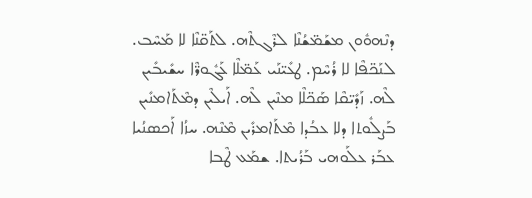ܕܢܶܗܘܽܘܢ ܡܫܰܡ̈ܫܳܢܶܐ ܠܪܶܓܬܶܗ. ܠܬܰܩ̈ܢܶܐ ܠܐ ܡܰܚܶܒ. ܠܢܰܟ̈ܦܶܐ ܠܐ ܪܳܚܶܡ. ܛܥܺܝ̈ܢܰܝ ܥܰܡ̈ܠܶܐ ܥܰܓܽܘܪ̈ܶܐ ܚܫܺܝܒܺܝܢ ܠܶܗ. ܙܰܕܺܝ̈ܩܶܐ ܣܰܟ̈ܠܶܐ ܡܢܶܝܢ ܠܶܗ. ܐܰܝܠܶܝܢ ܕܡܶܬܰܐܡܢܺܝܢ ܒܰܨܠܽܘܬܐ ܕܠܐ ܥܒܳܕܐ ܡܶܬܰܐܡܪܺܝܢ ܡܶܢܶܗ. ܚܙܳܐ ܐܰܟܣܢܳܝܐ ܥܒܰܪ ܥܠܰܘܗܝ ܒܰܪܳܝܬܐ. ܫܡܰܥ ܛܶܒܐ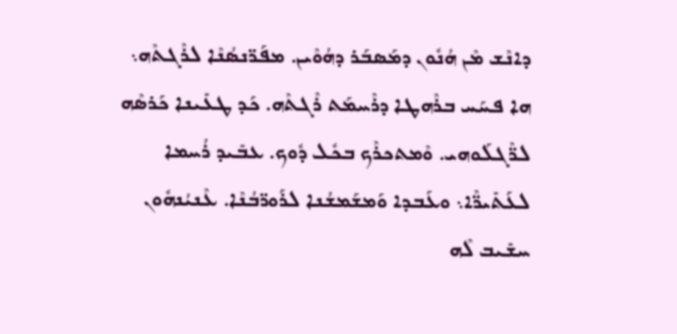ܕܐܢܶܫ ܡܶܢ ܗܳܢܽܘܢ ܕܡܰܣܒܰܪ ܕܗܳܘܶܝܢ. ܡܦܰܪ̈ܢܣܳܢܶܐ ܠܪܶܓܬܶܗ܆ ܗܐ ܦܚܰܚ ܒܪܶܗܛܐ ܕܪܶܚܡܰܬ ܪܶܓܬܶܗ. ܟܰܕ ܛܥܺܝܢܐ ܟܰܪܣܶܗ ܠܪ̈ܶܓܠܰܘܗܝ. ܘܶܡܬܟܪܶܟ ܒܟܽܠ ܕܽܘܟ. ܥܒܺܝܕ ܪܳܚܡܐ ܠܥܰܬܺܝܪ̈ܶܐ܆ ܘܥܰܒܕܐ ܘܰܡܫܰܡܫܳܢܐ ܠܪܰܘܪ̈ܒܳܢܶܐ. ܥܶܢܝܳܢܗܽܘܢ ܚܫܺܝܒ ܠܶܗ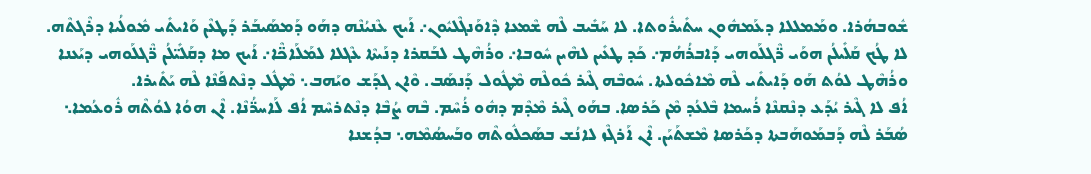ܫܽܘܒܗܳܪܐ. ܘܡܰܡܠܠܐ ܕܥܰܡܗܽܘܢ ܚܬܺܝܪܽܘܬܐ. ܠܐ ܚܰܒܺܝܒ ܠܶܗ ܫܶܡܥܐ ܕܶܐܘܰܢܓܶܠܝܽܘܢ܇ ܐܰܝܟ ܥܶܢܝܳܢܶܗ ܕܗܰܘ ܕܰܡܣܰܝܒܰܪ ܕܰܛܥܶܢ ܘܰܐܝܬܺܝ ܡܽܘܠܳܝܐ ܕܪܶܓܬܶܗ. ܠܐ ܛܳܟ ܩܰܠܺܝܠܳܢ ܗܘܰܝ ܪ̈ܶܓܠܰܘܗܝ ܕܰܐܒܪܳܗܳܡ܇ ܟܰܕ ܛܥܺܝܢ ܠܗܶܝܢ ܚܽܘܒܐ܇ ܘܪܳܗܶܛ ܠܒܰܩܪܐ ܕܢܰܝܬܶܐ ܥܶܓܠܐ ܠܡܰܠܰܐܟ̈ܶܐ܇ ܐܰܝܟ ܡܐ ܕܩܰܠܺܝ̈ܠܳܢ ܪ̈ܶܓܠܰܘܗܝ ܕܝܰܥܢܐ ܘܪܳܗܶܛ ܠܘܳܬ ܗܰܘ ܕܰܐܝܬܺܝ ܠܶܗ ܡܶܐܟܽܘܠܬܐ. ܚܽܘܒܶܗ ܓܶܝܪ ܟܽܘܠܶܗ ܡܶܛܽܘܠ ܕܰܢܣܰܒ. ܘܶܐܢ ܓܕܰܫ ܘܝܰܗܒ܆ ܡܶܛܽܠ ܕܢܶܬܦܰܢܶܐ ܠܶܗ ܝܰܬܺܝܪܐ.
ܐܳܦ ܠܐ ܓܶܝܪ ܝܳܕܰܥ ܕܢܶܩܢܶܐ ܪܳܚܡܐ ܒܶܠܥܳܕ ܡܶܢ ܟܰܪܣܐ. ܒܗܰܘ ܓܶܝܪ ܡܶܕܶܡ ܕܗܽܘ ܪܳܚܶܡ. ܒܶܗ ܨܳܒܶܐ ܕܢܶܬܪܚܶܡ ܐܳܦ ܠܰܐܚܪ̈ܳܢܶܐ. ܐܶܢ ܗܘܳܐ ܠܘܳܬܶܗ ܪܽܘܥܳܡܐ܆ ܣܳܒܰܪ ܠܶܗ ܕܰܒܡܰܘܗܰܒܬܐ ܕܟܰܪܣܐ ܡܶܫܬܰܝܰܢ. ܐܶܢ ܐܰܪܓܶܙ ܠܐܢܳܫ ܒܣܰܟܠܽܘܬܶܗ ܘܒܰܚܣܳܡܶܗ܆ ܒܕܳܫܢܐ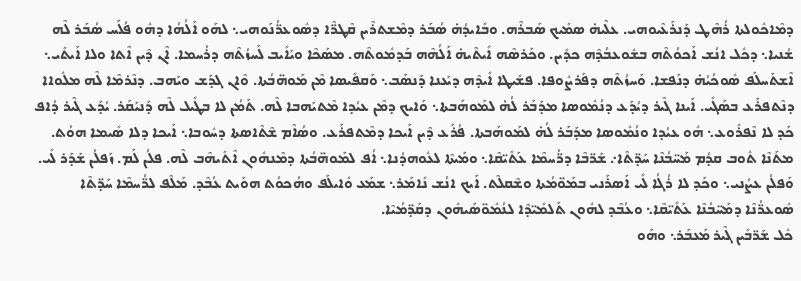ܕܡܶܐܟܽܘܠܬܐ ܪܳܗܶܛ ܕܰܢܪܰܥܶܝܘܗܝ. ܥܠܶܝܗ̇ ܣܡܺܝܟ ܣܰܒܪܶܗ. ܘܒܺܐܝܕܳܗ̇ ܣܳܒܰܪ ܕܡܶܫܬܪܶܝܢ ܩܶܛܪ̈ܶܐ ܕܣܽܘܥܪ̈ܳܢܰܘܗܝ܆ ܠܗܰܘ ܐܰܠܳܗܳܐ ܕܗܽܘ ܦܳܠܰܚ ܣܳܒܰܪ ܠܶܗ ܫܳܢܝܐ܆ ܕܟܽܠ ܐܢܳܫ ܐܰܟܘܳܬܶܗ ܒܫܽܘܥܒܳܕܶܗ ܟܕܺܝܢ. ܘܟܰܪܣܶܗ ܐܺܝܬܶܝܗ̇ ܐܰܠܳܗܶܗ ܒܰܕܡܽܘܬܶܗ. ܡܣܰܟܶܐ ܘܝܰܐܺܝܒ ܠܰܚܙܳܬܶܗ ܕܪܳܚܡܐ. ܐܶܢ ܕܶܝܢ ܐܶܬܐ ܘܠܐ ܐܰܝܬܺܝ܆ ܐܶܫܬܰܚܠܰܦ ܣܽܘܟܳܝܳܗ̇ ܕܢܰܦܫܐ. ܘܰܚܙܳܬܶܗ ܕܦܰܪܨܽܘܦܐ. ܦܫܺܝܛܐ ܐܺܝܕܶܗ ܕܝܰܥܢܐ ܕܰܢܣܰܒ܆ ܘܰܩܦܺܝܣܐ ܡܶܢ ܡܰܘܗ̈ܒܳܬܐ. ܘܶܐܢ ܓܕܰܫ ܘܝܰܗܒ. ܕܢܶܪܡܶܐ ܠܶܗ ܡܠܽܘܐܐ ܕܢܶܬܦܪܰܥ ܒܣܰܓܺܝ. ܐܰܝܢܐ ܓܶܝܪ ܕܝܳܕܰܥ ܕܢܳܡܽܘܣܐ ܡܕܰܒܰܪ ܠܳܗ̇ ܠܡܰܘܗܰܒܬܐ܆ ܘܰܐܝܟ ܕܡܶܢ ܥܝܳܕܐ ܡܶܬܝܰܗܒܐ ܠܶܗ. ܬܰܡܳܢ ܠܐ ܒܛܺܝܠ ܠܶܗ ܕܰܢܝܰܩܰܪ. ܝܳܕܰܥ ܓܶܝܪ ܕܳܐܦ ܟܰܕ ܠܐ ܢܶܦܪܽܘܥ܆ ܗܽܘ ܥܝܳܕܐ ܘܢܳܡܽܘܣܐ ܡܕܰܒܰܪ ܠܳܗ̇ ܠܡܰܘܗܰܒܬܐ. ܦܳܪܰܥ ܕܶܝܢ ܐܰܝܟܐ ܕܡܶܬܦܪܰܥ. ܘܣܳܐܶܡ ܫܶܬܶܐܣܬܐ ܕܚܽܘܒܐ܆ ܐܰܝܟܐ ܕܠܐ ܣܺܝܡܐ ܗܘܳܬ. ܡܬܰܢܶܐ ܬܽܘܒ ܩܕܳܡ ܡܰܚ̈ܒܳܢܶܐ ܚܰܕ̈ܬܶܐ܇ ܫܰܪ̈ܒܶܐ ܕܪ̈ܳܚܡܶܐ ܥܰܬܺܝ̈ܩܶܐ܆ ܘܡܰܝܬܶܐ ܠܥܽܘܗܕܳܢܐ܆ ܐܳܦ ܠܡܰܘܗ̈ܒܳܬܐ ܕܡܶܢܗܽܘܢ ܐܶܬܺܝܗܶܒ ܠܶܗ. ܦܠܳܢ ܠܰܡ. ܙܰܦܠܳܢ ܫܰܕܰܪ ܠܺܝ. ܘܰܦܠܳܢ ܥܨܳܢܝ܆ ܘܟܰܕ ܠܐ ܪܳܓܳܐ ܠܺܝ ܐܰܣܪܰܢܝ ܒܡܰܘ̈ܡܳܬܐ ܘܫܶܩܠܶܬ. ܐܰܝܟ ܐܢܳܫ ܢܺܐܡܰܪ܆ ܫܡܰܥ ܘܺܐܝܠܰܦ ܘܗܳܟܘܳܬ ܗܘܰܝܬ ܥܳܒܶܕ. ܡܰܠܶܦ ܠܪ̈ܳܚܡܶܐ ܚܰܕ̈ܬܶܐ ܣܽܘܥܪ̈ܳܢܶܐ ܕܡܰܚ̈ܒܳܢܶܐ ܥܰܬܺܝ̈ܩܶܐ܆ ܘܥܳܒܶܕ ܠܗܽܘܢ ܬܰܠܡܺܝ̈ܕܶܐ ܠܢܳܡܽܘ̈ܣܰܝܗܽܘܢ ܕܩܰܕ̈ܡܳܝܶܐ.
ܟܽܠ ܫܰܪ̈ܒܺܝܢ ܓܶܝܪ ܡܰܥܒܰܪ܆ ܘܗܰܘ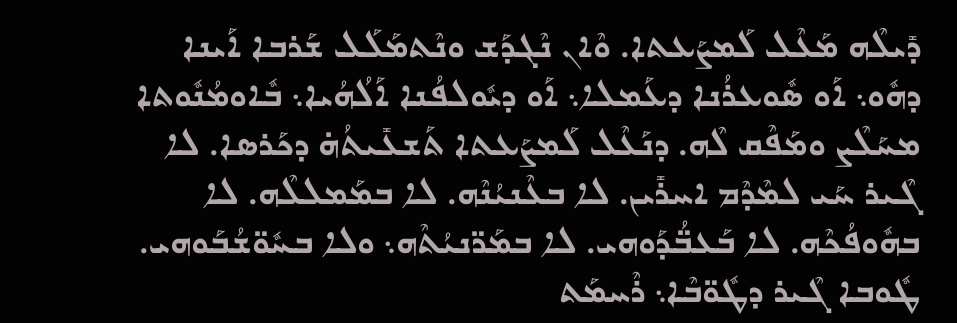ܕܺܝܠܶܗ ܡܰܥܶܠ ܠܰܡܨܰܥܬܐ. ܘܶܐܢ ܢܶܓܕܰܫ ܘܢܶܬܡܰܠܰܠ ܫܰܪܒܐ ܐܰܝܢܐ ܕܗܽܘ܆ ܐܰܘ ܣܽܘܥܪܳܢܐ ܕܥܰܡܠܐ܆ ܐܰܘ ܕܝܽܘܠܦܳܢܐ ܐܰܠܳܗܳܝܐ܆ ܒܽܐܘܡܳܢܽܘܬܐ ܡܚܰܠܶܨ ܘܡܰܦܶܩ ܠܶܗ. ܕܢܰܥܶܠ ܠܰܡܨܰܥܬܐ ܬܰܫܥܺܝܬܳܗ̇ ܕܟܰܪܣܐ. ܠܐ ܓܶܝܪ ܚܰܝ ܠܡܶܕܶܡ ܐܚܪܺܝܢ. ܠܐ ܒܥܶܢܝܳܢܶܗ. ܠܐ ܒܡܰܡܠܠܶܗ. ܠܐ ܒܗܽܘܦܳܟܶܗ. ܠܐ ܒܰܥܒ̈ܳܕܰܘܗܝ. ܠܐ ܒܡܰܖ̈ܢܝܳܬܶܗ܆ ܘܠܐ ܒܚܽܘ̈ܫܳܒܰܘܗܝ.
ܛܽܘܒܐ ܓܶܝܪ ܕܛܽܘ̈ܒܶܐ܆ ܪܶܚܡܰܬ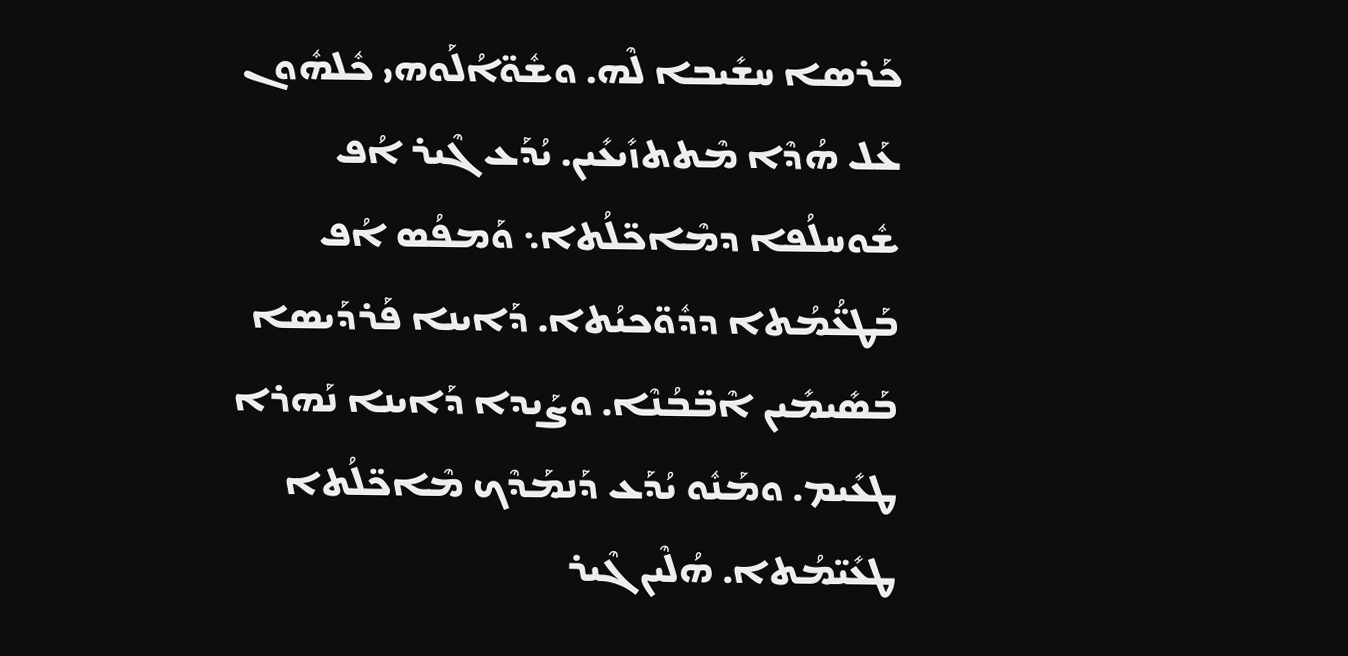ܟܰܪܣܐ ܚܫܺܝܒܐ ܠܶܗ. ܘܫܽܘ̈ܐܳܠܰܘܗܝ ܟܽܠܗܽܘܢ ܥܰܠ ܗܳܕܶܐ ܡܶܬܬܙܺܝܥܺܝܢ. ܝܳܕܰܥ ܓܶܝܪ ܐܳܦ ܫܽܘܚܠܳܦܐ ܕܡܶܐܟ̈ܠܳܬܐ܆ ܘܰܡܦܳܣ ܐܳܦ ܒܰܛܥ̈ܳܡܳܬܐ ܕܕܽܘ̈ܟܝܳܬܐ. ܕܰܐܝܢܐ ܦܰܪܕܰܝܣܐ ܒܰܣܺܝܡܺܝܢ ܐܶܒ̈ܒܳܢܶܐ. ܘܨܰܝܕܐ ܕܰܐܝܢܐ ܢܰܗܪܐ ܛܥܺܝܡ. ܘܡܰܢܽܘ ܝܳܕܰܥ ܕܰܢܡܰܕܶܟ ܡܶܐܟ̈ܠܳܬܐ ܛܥܺܝ̈ܡܳܬܐ. ܗܳܠܶܝܢ ܓܶܝܪ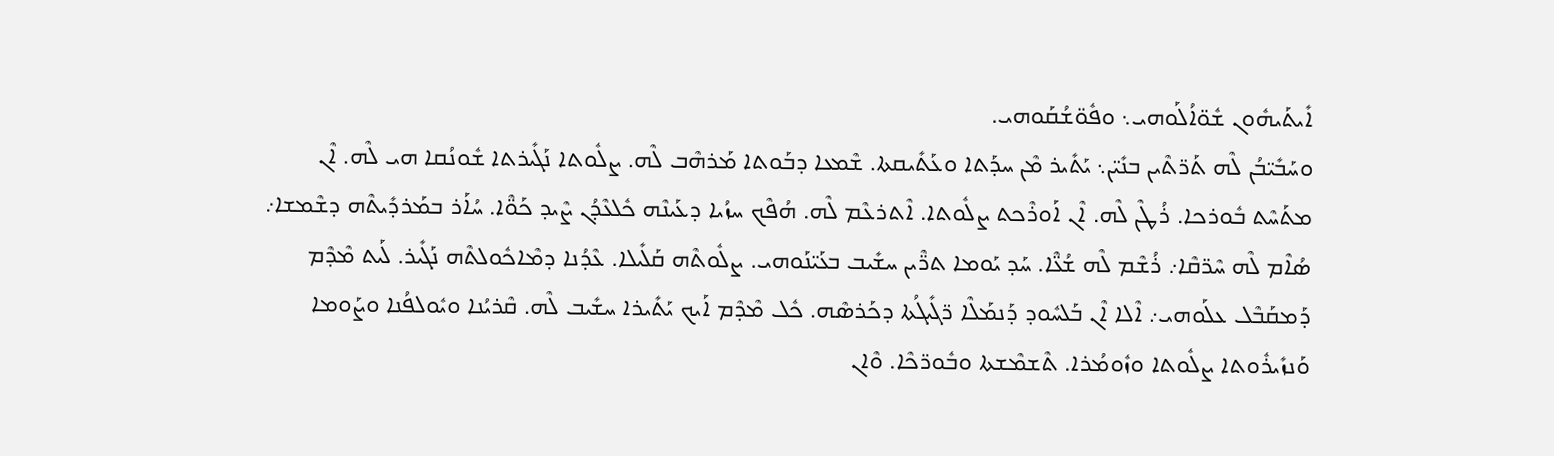ܐܺܝܬܰܝܗܽܘܢ ܫܽܘ̈ܐܳܠܰܘܗܝ܆ ܘܦܽܘ̈ܫܳܩܰܘܗܝ.
ܘܚܰܒܺܝ̈ܒܳܢ ܠܶܗ ܬܰܪ̈ܬܶܝܢ ܒܢܺܝ̈ܢ܆ ܝܰܬܺܝܪ ܡܶܢ ܚܕܰܬܐ ܘܥܰܬܺܝܩܬܐ. ܫܶܡܥܐ ܕܒܰܘܬܐ ܡܰܪܗܶܒ ܠܶܗ. ܨܠܽܘܬܐ ܢܰܓܺܝܪܬܐ ܫܽܘܢܳܩܐ ܗܝ ܠܶܗ. ܐܶܢ ܡܬܰܚܶܬ ܒܽܘܪܟܐ. ܪܳܛܶܢ ܠܶܗ. ܐܶܢ ܐܰܘܪܶܟܬ ܨܠܽܘܬܐ. ܐܶܬܪܥܶܡ ܠܶܗ. ܗܳܦܶܟ ܚܙܳܝܐ ܕܥܰܝܢܶܗ ܟܽܠܥܶܕܳܢ ܨܶܝܕ ܟܰܘ̈ܶܐ. ܚܳܐܰܪ ܒܡܰܪܕܺܝܬܶܗ ܕܫܶܡܫܐ܇ ܣܳܐܶܡ ܠܶܗ ܚܶܪ̈ܩܶܐ܇ ܪܳܫܶܡ ܠܶܗ ܫܳܥ̈ܶܐ. ܚܰܕ ܝܰܘܡܐ ܬܪ̈ܶܝܢ ܚܫܺܝܒ ܒܥܰܝ̈ܢܰܘܗܝ. ܨܠܽܘܬܶܗ ܩܰܠܺܝܠܐ. ܥܶܕܳܢܐ ܕܡܶܐܟܽܘܠܬܶܗ ܢܰܓܺܝܪ. ܠܰܝܬ ܡܶܕܶܡ ܕܰܡܩܰܒܶܠ ܥܠܰܘܗܝ܇ ܐܶܠܐ ܐܶܢ ܒܰܠܚܽܘܕ ܕܰܢܡܰܠܶܐ ܖ̈ܓܺܝܓܳܬܐ ܕܟܰܪܣܶܗ. ܟܽܠ ܡܶܕܶܡ ܐܰܝܟ ܝܰܬܺܝܪܐ ܚܫܺܝܒ ܠܶܗ. ܩܶܪܝܳܢܐ ܘܝܽܘܠܦܳܢܐ ܘܨܰܘܡܐ ܘܰܢܙܺܝܪܽܘܬܐ ܨܠܽܘܬܐ ܘܙܽܘܡܳܪܐ. ܬܶܫܡܶܫܬܐ ܘܒܽܘܪ̈ܟܶܐ. ܘܶܐܢ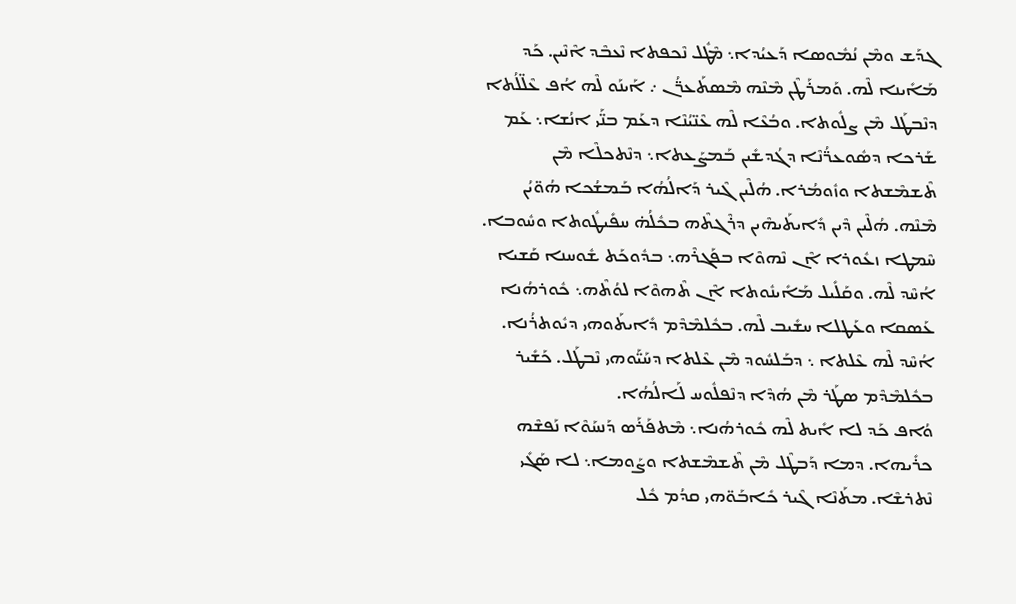ܓܕܰܫ ܘܡܶܢ ܢܳܡܽܘܣܐ ܕܰܥܝܳܕܐ܆ ܡܶܛܽܠ ܢܶܟܦܬܐ ܢܶܥܒܶܕ ܐܶܢܶܝܢ. ܟܰܕ ܡܰܐܺܝܢܐ ܠܶܗ. ܘܰܡܪܰܛܶܢ ܡܶܢܶܗ ܡܶܣܬܰܥܪ̈ܳܢ ܇ ܐܰܝܢܰܘ ܠܶܗ ܐܳܦ ܥܶܠ̈ܠܳܬܐ ܕܢܶܒܛܰܠ ܡܶܢ ܨܠܽܘܬܐ. ܘܒܳܥܶܐ ܠܶܗ ܥܶܢ̈ܝܳܢܶܐ ܕܥܰܡ ܒܢ̈ܰܝ ܐܢܳܫܐ܆ ܥܰܡ ܫܰܪܟܐ ܕܣܽܘܥܪ̈ܳܢܶܐ ܕܓܳܕܫܺܝܢ ܒܰܡܨܰܥܬܐ܆ ܕܢܶܬܟܠܶܐ ܡܶܢ ܬܶܫܡܶܫܬܐ ܘܙܽܘܡܳܪܐ. ܗܳܠܶܝܢ ܓܶܝܪ ܕܰܐܠܳܗܳܐ ܒܰܡܫܳܟܐ ܗܳܘ̈ܝܳܢ ܡܶܢܶܗ. ܗܳܠܶܝܢ ܕܶܝܢ ܕܺܐܝܬܰܝܗܶܝܢ ܕܪܶܓܬܶܗ ܒܟܽܠܳܗ̇ ܚܦܺܝܛܽܘܬܐ ܘܚܽܘܒܐ.
ܚܶܡܛܐ ܙܥܽܘܪܐ ܐܶܢ ܢܶܗܘܶܐ ܒܦܰܓܪܶܗ܆ ܒܕܽܘܟܰܬ ܫܽܘܚܢܐ ܩܰܫܝܐ ܐܳܚܶܕ ܠܶܗ. ܘܩܰܠܺܝܠ ܡܰܐܺܝܢܽܘܬܐ ܐܶܢ ܬܶܗܘܶܐ ܠܘܳܬܶܗ܆ ܟܽܘܪܗܳܢܐ ܥܰܣܩܐ ܘܥܰܛܠܐ ܚܫܺܝܒ ܠܶܗ. ܒܟܽܠܡܶܕܶܡ ܕܺܐܝܬܰܘܗܝ ܕܝܽܘܬܪܳܢܐ. ܐܳܚܶܕ ܠܶܗ ܥܶܠܬܐ ܆ ܕܒܰܠܚܽܘܕ ܡܶܢ ܥܶܠܬܐ ܕܚܰܝ̈ܰܘܗܝ ܢܶܒܛܰܠ. ܟܰܫܺܝܪ ܒܟܽܠܡܶܕܶܡ ܣܛܰܪ ܡܶܢ ܗܳܕܶܐ ܕܢܶܦܠܽܘܚ ܠܰܐܠܳܗܳܐ.
ܘܳܐܦ ܟܰܕ ܠܐ ܐܺܝܬ ܠܶܗ ܟܽܘܪܗܳܢܐ܆ ܡܶܬܦܰܪܰܣ ܕܰܢܚܰܘܶܐ ܢܰܦܫܶܗ ܟܪܺܝܗܐ. ܕܡܐ ܕܰܒܛܶܠ ܡܶܢ ܬܶܫܡܶܫܬܐ ܘܨܰܘܡܐ܆ ܠܐ ܣܰܓܺܝ ܢܶܬܪܫܶܐ. ܡܬܰܢܶܐ ܓܶܝܪ ܟܺܐܒܰܘ̈ܗܝ ܩܕܳܡ ܟܽܠ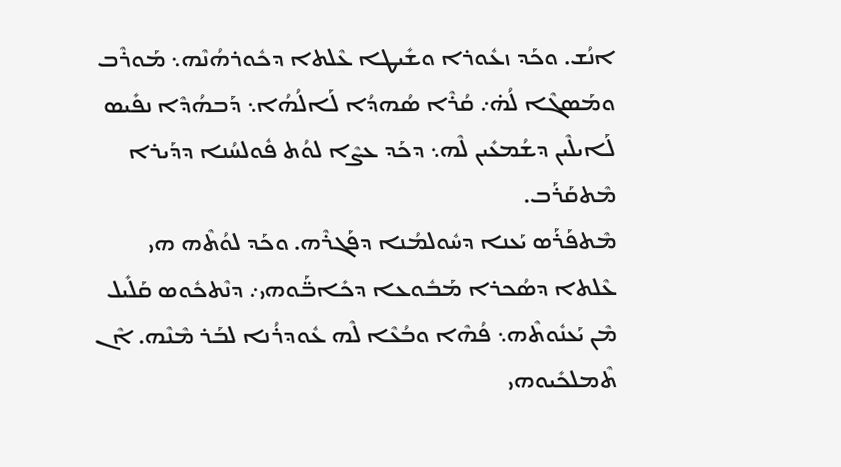ܐܢܳܫ. ܘܟܰܕ ܙܥܽܘܪܐ ܘܫܺܝܛܐ ܥܶܠܬܐ ܕܟܽܘܪܗܳܢܶܗ܆ ܡܰܘܪܶܒ ܘܡܰܣܓܶܐ ܠܳܗ̇܇ ܩܳܪܶܐ ܣܳܗܕܳܐ ܠܰܐܠܳܗܳܐ܆ ܕܰܒܗܳܕܶܐ ܢܦܺܝܣ ܠܰܐܝܠܶܝܢ ܕܫܳܡܥܺܝܢ ܠܶܗ܆ ܕܟܰܕ ܥܨܶܐ ܠܘܳܬ ܦܽܘܠܚܳܢܐ ܕܕܰܝܪܐ ܡܶܬܩܰܪܰܒ.
ܡܶܬܦܰܪܰܣ ܝܰܥܢܐ ܕܚܽܘܠܡܳܢܐ ܕܦܰܓܪܶܗ. ܘܟܰܕ ܠܘܳܬܶܗ ܗܝ ܥܶܠܬܐ ܕܣܳܟܪܐ ܡܰܒܽܘܥܐ ܕܟܺܐܒ̈ܰܘܗܝ܇ ܕܢܶܬܟܽܘܣ ܩܰܠܺܝܠ ܡܶܢ ܝܰܥܢܽܘܬܶܗ܆ ܦܳܗܶܐ ܘܒܳܥܶܐ ܠܶܗ ܥܽܘܕܪܳܢܐ ܠܒܰܪ ܡܶܢܶܗ. ܐܶܢ ܬܶܡܠܟܺܝܘܗܝ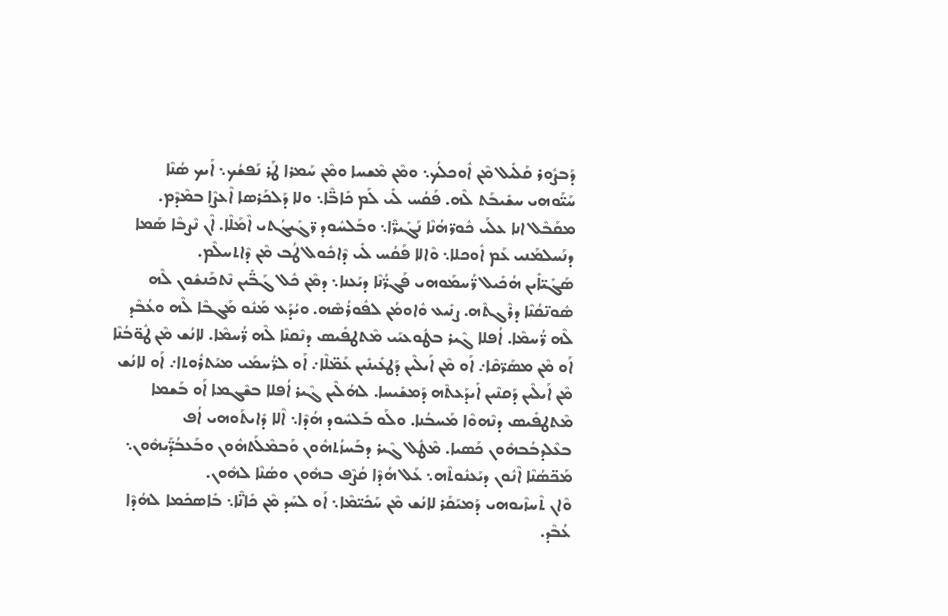ܕܰܒܨܽܘܪ ܩܰܠܺܝܠ ܡܶܢ ܐܽܘܟܠܳܟ܆ ܘܡܶܢ ܡܶܫܚܐ ܘܡܶܢ ܚܰܡܪܐ ܛܰܪ ܢܰܦܫܳܟ܆ ܐܰܝܟ ܣܳܢܶܐ ܚܰܝ̈ܰܘܗܝ ܚܫܺܝܒܰܬ ܠܶܗ. ܦܰܩܳܚ ܠܺܝ ܠܰܡ ܟܺܐܒ̈ܶܐ܆ ܘܠܐ ܕܰܠܟܰܪܣܐ ܐܶܥܨܶܐ ܒܡܶܕܶܡ. ܡܩܰܒܶܠ ܐܢܐ ܥܠܰܝ ܟܽܘܪ̈ܗܳܢܶܐ ܢܰܓܺܝܖ̈ܶܐ܆ ܘܒܰܠܚܽܘܕ ܪ̈ܓܺܝܓܳܬܝ ܐܶܡܰܠܶܐ. ܐܶܢ ܢܶܨܒܶܐ ܣܰܡܐ ܕܢܰܚܠܡܰܢܝ ܥܰܡ ܐܽܘܟܠܐ܆ ܘܶܐܠܐ ܦܰܩܳܚ ܠܺܝ ܕܶܐܟܽܘܠ ܛܳܒ ܡܶܢ ܕܶܐܬܚܠܶܡ.
ܣܰܓܺܝ̈ܐܺܝܢ ܗܳܟܺܝܠ ܪ̈ܳܚܡܰܘܗܝ ܦܰܓܪ̈ܳܢܶܐ ܕܝܰܥܢܐ܆ ܕܡܶܢ ܟܽܠ ܓܰܒ̈ܺܝܢ ܢܶܬܟܰܢܫܽܘܢ ܠܶܗ ܣܽܘܢ̈ܩܳܢܶܐ ܕܪܶܓܬܶܗ. ܨܢܺܝܥ ܘܽܐܘܡܳܢ ܠܦܽܘܪܳܣܶܗ. ܘܝܳܕܰܥ ܡܰܢܽܘ ܡܰܓܒܶܐ ܠܶܗ ܘܥܳܒܶܕ ܠܶܗ ܪ̈ܳܚܡܶܐ. ܐܳܦܠܐ ܓܶܝܪ ܒܛܽܘܥܝܰܝ ܡܶܬܛܦܺܝܣ ܕܢܶܩܢܶܐ ܠܶܗ ܪ̈ܳܚܡܶܐ. ܠܐܢܳܫ ܡܶܢ ܛܽܘ̈ܒܳܢܶܐ ܐܰܘ ܡܶܢ ܡܣܰܪ̈ܩܶܐ܇ ܐܰܘ ܡܶܢ ܐܰܝܠܶܝܢ ܕܰܛܥܺܝܢܺܝܢ ܥܰܡ̈ܠܶܐ܇ ܐܰܘ ܠܪ̈ܳܚܡܰܝ ܡܝܰܬܪܽܘܬܐ܇ ܐܰܘ ܠܐܢܳܫ ܡܶܢ ܐܰܝܠܶܝܢ ܕܰܩܢܶܝܢ ܐܺܝܕܰܥܬܶܗ ܕܰܡܫܺܝܚܐ. ܠܗܳܠܶܝܢ ܓܶܝܪ ܐܳܦܠܐ ܒܫܶܓܡܐ ܐܰܘ ܒܰܫܡܐ ܡܶܬܛܦܺܝܣ ܕܢܶܗܘܶܐ ܡܰܚܒܳܢܐ. ܘܠܰܘ ܒܰܠܚܽܘܕ ܗܳܕܶܐ܆ ܐܶܠܐ ܕܺܐܝܬܰܘܗܝ ܐܳܦ ܒܥܶܠܕܒܳܒܗܽܘܢ ܟܰܣܝܐ. ܡܶܛܽܠ ܓܶܝܪ ܕܒܰܚܙܳܬܗܽܘܢ ܘܰܒܡܶܠܰܬܗܽܘܢ ܘܒܰܥܒܳܕ̈ܰܝܗܽܘܢ܆ ܡܰܟ̈ܣܳܢܶܐ ܐܶܢܽܘܢ ܕܝܰܥܢܽܘܬܶܗ܆ ܥܰܠ ܗܳܕܶܐ ܩܳܨܶܦ ܒܗܽܘܢ ܘܣܳܢܶܐ ܠܗܽܘܢ.
ܘܶܐܢ ܬܶܚܙܶܝܘܗܝ ܕܰܡܝܰܩܰܪ ܠܐܢܳܫ ܡܶܢ ܚܰܟܺܝ̈ܡܶܐ܆ ܐܰܘ ܠܚܰܕ ܡܶܢ ܟܺܐܢ̈ܶܐ܆ ܒܺܐܣܟܺܡܐ ܠܗܳܕܶܐ ܥܳܒܶܕ.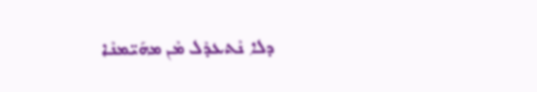ܕܠܐ ܢܶܬܥܕܶܠ ܡܶܢ ܡܗܰܝ̈ܡܢܶܐ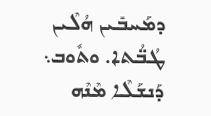ܕܡܰܚܒܺܝܢ ܗܳܠܶܝܢ ܛܳܒ̈ܳܬܐ. ܘܬܽܘܒ܆ ܕܰܢܫܰܠܶܐ ܡܶܢܶܗ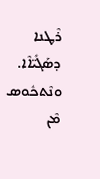ܪܶܛܢܐ ܕܣܰܓܺܝ̈ܐܶܐ. ܘܢܶܬܟܽܘܣ ܡܶܢ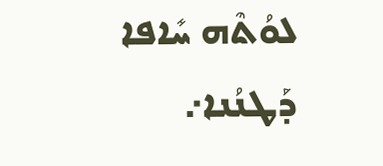ܠܘܳܬܶܗ ܚܺܐܦܐ ܕܰܛܢܳܢܐ܇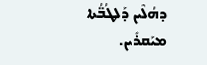ܕܗܳܠܶܝܢ ܕܰܠܛܳܒ̈ܳܬܐ ܡܝܰܩܪܺܝܢ.